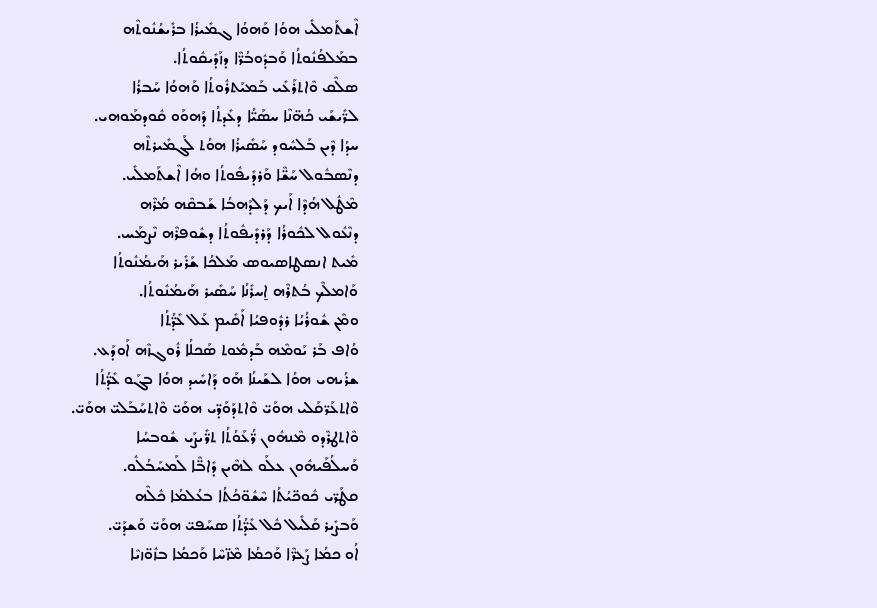ܐܶܫܬܰܡܠܺܝ ܗܘܳܐ ܘܰܗܘܳܐ ܓܡܺܝܪܳܐ ܒܪܺܝܫܳܢܽܘܬܶܗ
ܒܡܰܠܦܳܢܽܘܬܳܐ ܘܰܒܕܽܘܒܳܪ̈ܶܐ ܕܙܰܕܺܝܩܽܘܬܳܐ.
ܣܠܶܩ ܘܶܐܬܪܰܥܺܝ ܒܰܡܝܰܬܪܽܘܬܳܐ ܘܰܗܘܳܐ ܚܰܒܪܳܐ
ܠܪ̈ܺܝܫܰܝ ܟܳܗ̈ܢܶܐ ܚܣܰܝ̈ܳܐ ܕܥܺܕܬܳܐ ܕܰܗܘܰܘ ܩܽܘܕܡܰܘܗܝ.
ܚܕܳܐ ܕܶܝܢ ܒܰܠܚܽܘܕ ܚܰܣܺܝܪܳܐ ܗܘܳܬ ܠܰܓܡܺܝܪܬܶܗ
ܕܢܶܣܒܽܘܠ ܚܰܫ̈ܶܐ ܘܰܪܕܺܝܦܽܘܬܳܐ ܘܗܳܐ ܐܶܫܬܰܡܠܺܝ.
ܡܶܛܽܠ ܗܳܕܶܐ ܐܰܝܟ ܕܰܠܕܰܗܒܳܐ ܫܰܒܩܶܗ ܡܳܪܶܗ
ܕܢܶܥܽܘܠ ܠܟܽܘܪܳܐ ܕܰܪܕܺܝܦܽܘܬܳܐ ܕܫܽܘܦܪܶܗ ܢܶܨܡܰܚ.
ܡܺܝܬ ܐܢܣܛܐܣܝܘܣ ܡܰܠܟܳܐ ܫܰܪܺܝܪ ܗܰܝܡܳܢܽܘܬܳܐ
ܘܰܐܡܠܶܟ ܒܳܬܪܶܗ ܐ̱ܚܪܺܢܳܐ ܚܰܣܺܝܪ ܗܰܝܡܳܢܽܘܬܳܐ.
ܘܡܶܢ ܫܽܘܪܳܝܳܐ ܪܕܽܘܦܝܳܐ ܐܰܩܺܝܡ ܥܰܠ ܥܺܕ̈ܳܬܳܐ
ܘܳܐܦ ܒܰܪ ܝܰܘܡܶܗ ܒܰܕܡܽܘܬ ܣܰܟܠܳܐ ܪܽܘܓܙܶܗ ܐܰܘܕܰܥ.
ܫܪܳܝܗܝ ܗܘܳܐ ܠܫܰܝܢܳܐ ܗܰܘ ܕܰܐܚܺܝܕ ܗܘܳܐ ܒܓܰܘ ܥܺܕ̈ܳܬܳܐ
ܘܶܐܬܥܰܪ̈ܩܰܠܝ ܗܘܰܝ̈ ܘܶܐܬܕܰܘܰܕ̈ܝ ܗܘܰܝ̈ ܘܶܐܬܚܰܒܰܠܝ̈ ܗܘܰܝ̈.
ܘܶܐܬܛܪܶܕܘ ܡܶܢܗܽܘܢ ܪ̈ܳܥܰܘܳܬܳܐ ܬܪ̈ܺܝܨܰܝ ܫܽܘܒܚܳܐ
ܘܰܚܠܳܦܰܝܗܽܘܢ ܥܠܰܘ ܠܗܶܝܢ ܕܺܐܒ̈ܶܐ ܠܰܡܚܰܒܳܠܽܘ.
ܩܛܰܪ̈ܝ ܟܽܘܟ̈ܝܳܬܳܐ ܚܶܫܽܘ̈ܟܳܬܳܐ ܒܥܳܠܡܳܐ ܟܽܠܶܗ
ܘܰܒܨܺܝܪ ܩܰܠܺܝܠ ܟܽܠ ܥܺܕ̈ܳܬܳܐ ܣܚܰܦܝ̈ ܗܘܰܝ̈ ܘܰܫܕܰܝ̈.
ܐܳܘ ܟܡܳܐ ܨܰܥܪ̈ܶܐ ܘܰܟܡܳܐ ܡܶܙ̈ܚܶܐ ܘܰܟܡܳܐ ܒܙܽܘ̈ܙܝܶܐ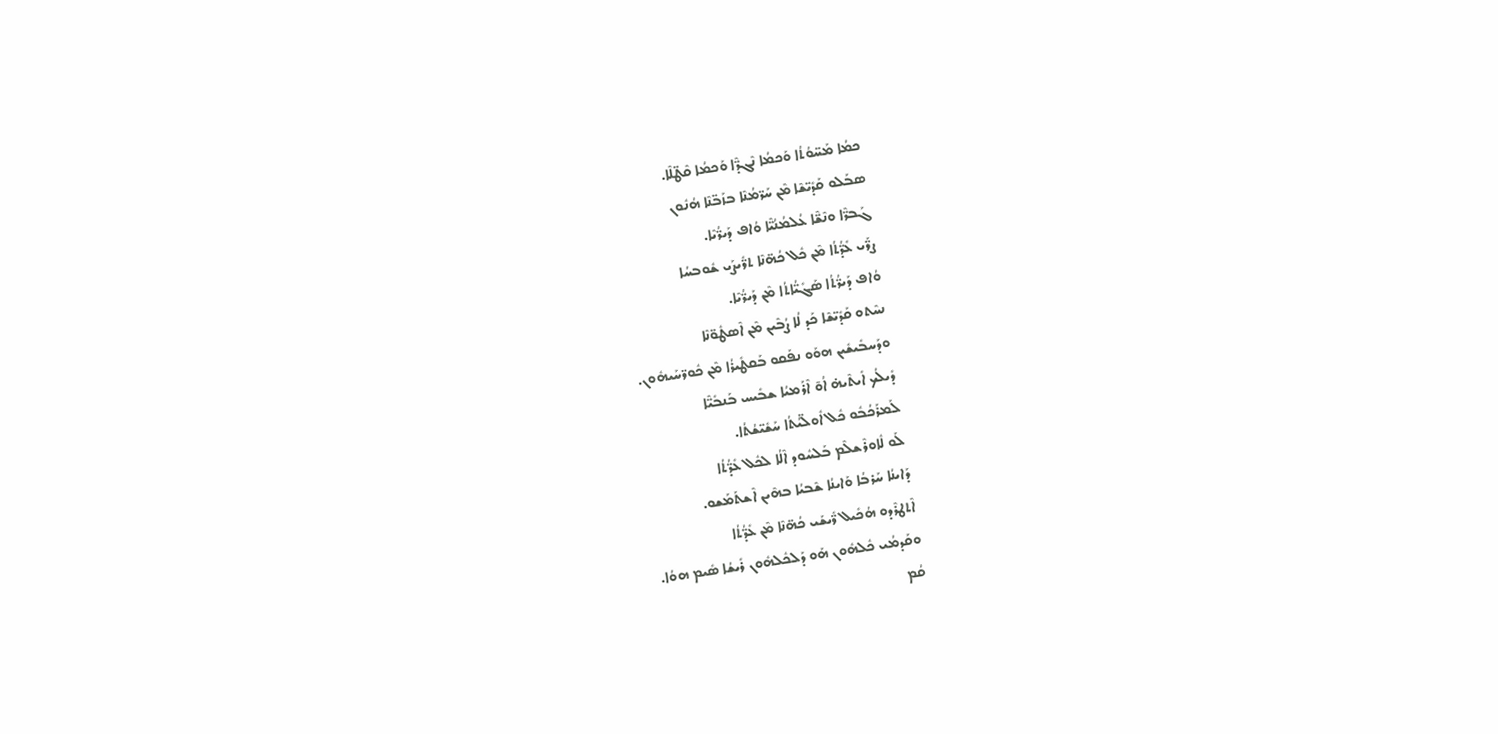ܟܡܳܐ ܡܰܚ̈ܘܳܬܳܐ ܘܰܟܡܳܐ ܢܶܓܕ̈ܶܐ ܘܰܟܡܳܐ ܩܶܛ̈ܠܶܐ.
ܣܒܰܠܘ ܩܰܕܺܝ̈ܫܶܐ ܡܶܢ ܚܰܪ̈ܡܳܢܶܐ ܒܙܰܒ̈ܢܶܐ ܗܳܢܽܘܢ
ܓܰܒܪ̈ܶܐ ܘܢܶܫ̈ܶܐ ܥܳܠܡܳܢܳܝ̈ܶܐ ܘܳܐܦ ܕܰܝܪ̈ܳܝܶܐ.
ܨܪ̈ܰܝ ܥܺܕ̈ܳܬܳܐ ܡܶܢ ܟܽܠ ܟܳܗ̈ܢܶܐ ܬܪ̈ܺܝܨܰܝ ܫܽܘܒܚܳܐ
ܘܳܐܦ ܕܰܝܪ̈ܳܬܳܐ ܣܰܓܺܝ̈ܳܐܬܳܐ ܡܶܢ ܕܰܝܪ̈ܳܝܶܐ.
ܢܚܶܬܘ ܩܰܕܺܝ̈ܫܶܐ ܟܰܕ ܠܳܐ ܨܳܒܶܝܢ ܡܶܢ ܐܶܣܛܽܘ̈ܢܶܐ
ܘܕܰܚܒܺܝܫܺܝܢ ܗܘܰܘ ܢܦܰܩܘ ܒܰܩܛܺܝܪܳܐ ܡܶܢ ܟܽܘܪ̈ܚܰܝܗܽܘܢ.
ܕܺܝܠܳܟ ܐܺܝܬܶܝܗ̇ ܐܳܘ̃ ܐܶܪܰܡܝܳܐ ܫܒܺܝܚ ܒܰܢܒܺܝ̈ܶܐ
ܠܰܡܪܰܟܳܒܽܘ ܟܽܠ ܐܽܘܠ̈ܝܳܬܳܐ ܚܰܫܺܝ̈ܫܳܬܳܐ.
ܠܰܘ ܠܽܐܘܪܶܫܠܶܡ ܒܰܠܚܽܘܕ ܐܶܠܳܐ ܠܟܽܠ ܥܺܕ̈ܳܬܳܐ
ܕܰܐܝܢܳܐ ܚܰܪܒܳܐ ܘܰܐܝܢܳܐ ܫܶܒܝܳܐ ܒܗܶܝܢ ܐܶܫܬܰܡܰܫܘ.
ܐܶܬܛܪܶܕܘ ܗܳܟܺܝܠ ܪ̈ܺܝܫܰܝ ܟܳܗ̈ܢܶܐ ܡܶܢ ܥܺܕ̈ܳܬܳܐ
ܘܩܰܕܡܳܝ ܟܽܠܗܽܘܢ ܗܰܘ ܕܰܠܟܽܠܗܽܘܢ ܪܺܝܫܳܐ ܣܺܝܡ ܗܘܳܐ.
ܩܳܡ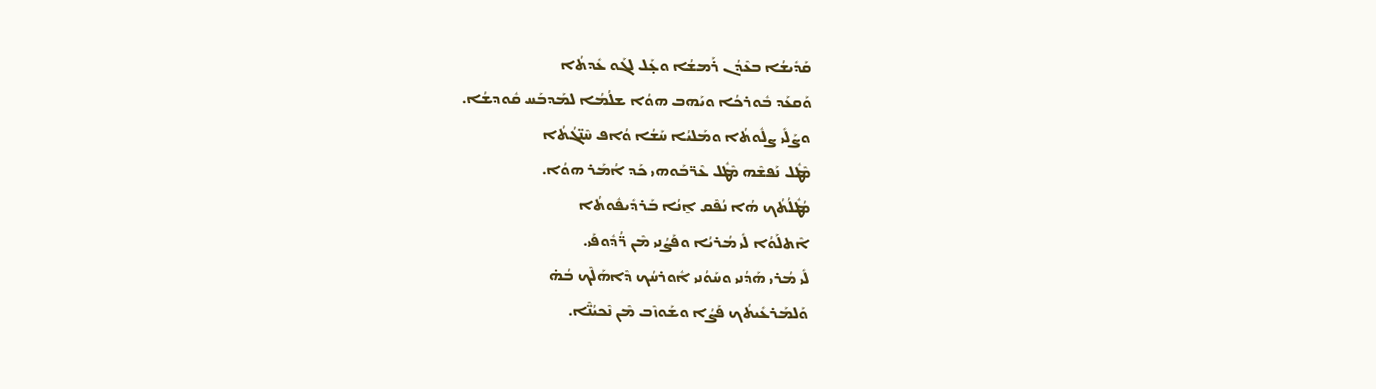ܩܰܕܺܝܫܳܐ ܒܥܶܕܳܢ ܪܰܡܫܳܐ ܘܥ̣ܰܠ ܠܓܰܘ ܥܺܕܬܳܐ
ܘܰܩܥܰܕ ܒܽܘܪܟܳܐ ܘܝܰܗܒ ܗܘܳܐ ܫܠܳܡܳܐ ܠܡܰܕܒܰܚ ܩܽܘܕܫܳܐ.
ܘܨܰܠܺܝ ܨܠܽܘܬܳܐ ܘܡܰܠܝܳܐ ܚܰܫܳܐ ܘܳܐܦ ܚܶܢ̈ܓܳܬܳܐ
ܡܶܛܽܠ ܢܰܦܫܶܗ ܡܶܛܽܠ ܥܶܪ̈ܒܰܘܗܝ ܟܰܕ ܐܳܡܰܪ ܗܘܳܐ.
ܡܳܛܽܠܳܬܳܟ ܗܳܐ ܢܳܦܶܩ ܐ̱ܢܳܐ ܒܰܪܕܺܝܦܽܘܬܳܐ
ܐܶܬܠܰܘܳܐ ܠܺܝ ܡܳܪܝܳܐ ܘܦܰܨܳܢܝ ܡܶܢ ܪ̈ܳܕܽܘܦܰܝ.
ܠܺܝ ܡܳܪܝ ܗܰܕܳܢܝ ܘܚܰܘܳܢܝ ܐܽܘܪܚܳܟ ܕܶܐܗܰܠܶܟ ܒܳܗ̇
ܘܰܠܡܰܪܥܺܝܬܳܟ ܦܰܨܳܐ ܘܫܰܘܙܶܒ ܡܶܢ ܢܶܟܝܳܢ̈ܶܐ.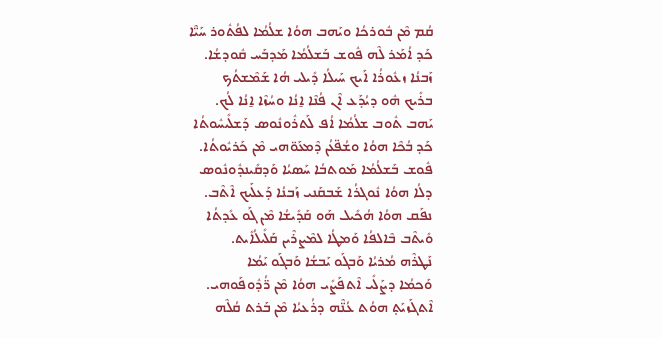ܩܳܡ ܡܶܢ ܒܽܘܪܟܳܐ ܘܝܰܗܒ ܗܘܳܐ ܫܠܳܡܳܐ ܠܦܳܬܽܘܪ ܚܰܝ̈ܶܐ
ܟܰܕ ܐܳܡܰܪ ܠܶܗ ܦܽܘܫ ܒܰܫܠܳܡܳܐ ܡܰܕܒܰܚ ܩܽܘܕܫܳܐ.
ܙܰܒܢܳܐ ܙܥܽܘܪܳܐ ܐܰܝܟ ܚܰܝܠܳܐ ܕܺܝܠܝ ܗܳܐ ܫܰܡܶܫܬܳܟ
ܒܪܺܝܟ ܗܽܘ ܕܝܳܕܰܥ ܐܶܢ ܦܳܢܶܐ ܐ̱ܢܳܐ ܘܚܳܙܶܐ ܐ̱ܢܳܐ ܠܳܟ.
ܝܰܗܒ ܬܽܘܒ ܫܠܳܡܳܐ ܐܳܦ ܠܰܬܪܽܘܢܽܘܣ ܕܰܫܠܺܝܚܽܘܬܳܐ
ܟܰܕ ܒܳܟܶܐ ܗܘܳܐ ܘܫܳܦ̈ܥܳܢ ܕܶܡܥܰܘ̈ܗܝ ܡܶܢ ܟܰܪܝܽܘܬܳܐ.
ܦܽܘܫ ܒܰܫܠܳܡܳܐ ܡܰܘܬܒܳܐ ܚܰܣܝܳܐ ܘܰܕܩܺܝܢܕܽܘܢܽܘܣ
ܕܠܳܐ ܗܘܳܐ ܢܽܘܓܪܳܐ ܫܰܒܩܰܢܝ ܙܰܒܢܳܐ ܕܰܥܠܰܝܟ ܐܶܬܶܒ.
ܢܦܰܩ ܗܘܳܐ ܗܳܟܺܝܠ ܗܰܘ ܩܰܕܺܝܫܳܐ ܡܶܢ ܓܰܘ ܥܺܕܬܳܐ
ܘܺܝܬܶܒ ܒܶܐܠܦܳܐ ܘܰܡܛܳܐ ܠܡܶܨܪܶܝܢ ܩܰܠܺܝܠܳܐܺܝܬ.
ܢܰܛܪܶܗ ܡܳܪܝܳܐ ܘܰܒܓܰܘ ܝܰܒܫܳܐ ܘܰܒܓܰܘ ܝܰܡܳܐ
ܘܰܟܡܳܐ ܕܨܰܠܺܝ ܐܶܬܦܰܨܺܝ ܗܘܳܐ ܡܶܢ ܪ̈ܳܕܽܘܦܰܘܗܝ.
ܐܶܬܓܰܙܝܰܬ̥ ܗܘܳܬ ܥܳܢ̈ܶܗ ܕܪܳܥܝܳܐ ܡܶܢ ܒܰܪܬ ܩܳܠܶܗ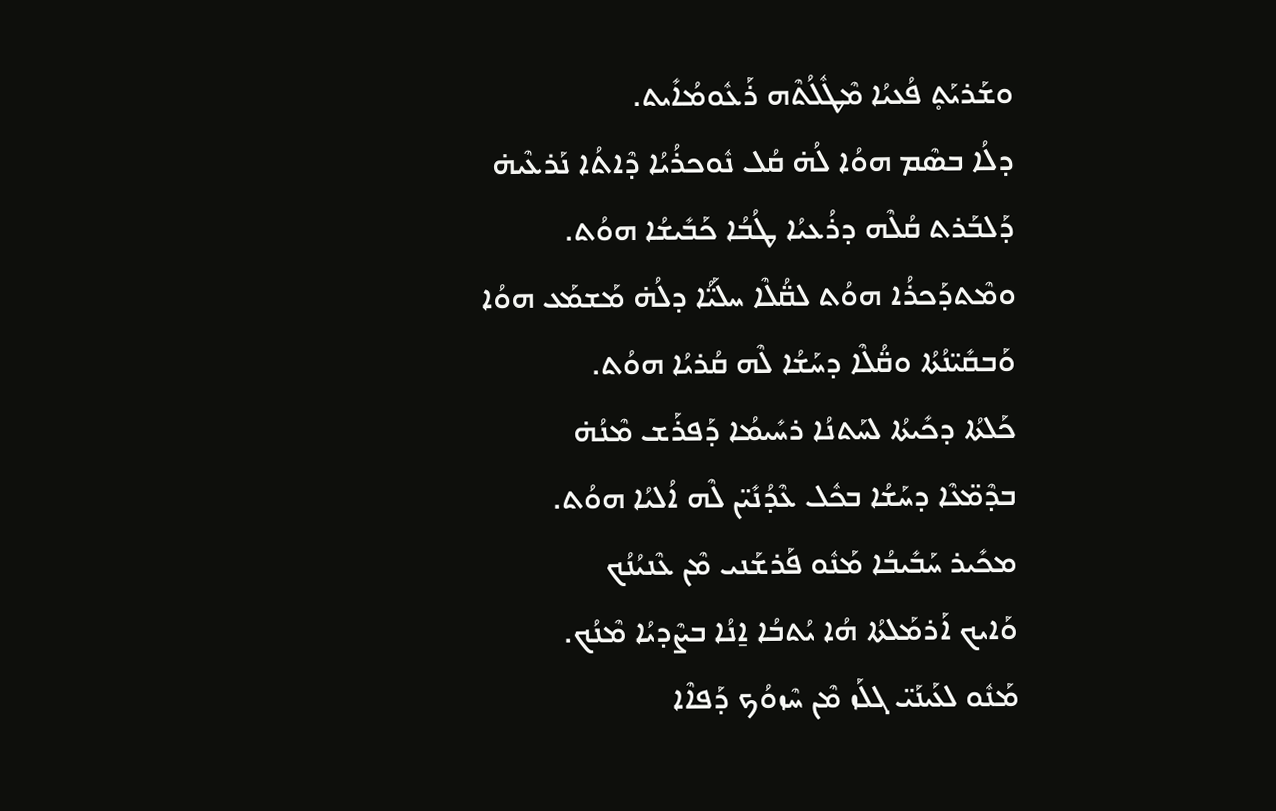ܘܫܰܪܝܰܬ̥ ܦܳܥܝܳܐ ܡܶܛܽܠܳܬܶܗ ܪܰܥܽܘܡܳܐܺܝܬ.
ܕܠܳܐ ܒܣܶܡ ܗܘܳܐ ܠܳܗ̇ ܩܳܠ ܢܽܘܟܪܳܝܳܐ ܕܶܐܬܳܐ ܢܰܪܥܶܝܗ̇
ܕܰܠܒܰܪܬ ܩܳܠܶܗ ܕܪܳܥܝܳܐ ܛܳܒܳܐ ܟܰܒܺܝܫܳܐ ܗܘܳܬ.
ܘܡܶܬܕܰܟܪܳܐ ܗܘܳܬ ܠܩ̈ܳܠܶܐ ܚܠܰܝ̈ܳܐ ܕܠܳܗ̇ ܡܰܫܡܰܥ ܗܘܳܐ
ܘܰܒܩܺܝ̈ܢܳܬܳܐ ܘܩ̈ܳܠܶܐ ܕܚܰܫܳܐ ܠܶܗ ܩܳܪܝܳܐ ܗܘܳܬ.
ܟܰܠܬܳܐ ܕܟܺܝܬܳܐ ܠܚܰܬܢܳܐ ܪܚܺܝܡܳܐ ܕܰܦܪܰܫ ܡܶܢܳܗ̇
ܒܕܶܡ̈ܥܶܐ ܕܚܰܫܳܐ ܒܟܽܠ ܥܶܕܳܢܺܝ̈ܢ ܠܶܗ ܐܳܠܝܳܐ ܗܘܳܬ.
ܡܟܺܝܪ ܚܰܒܺܝܒܳܐ ܡܰܢܽܘ ܦܰܪܫܰܢܝ ܡܶܢ ܥܶܢܝܳܢܳܟ
ܘܰܐܝܟ ܐܰܪܡܰܠܬܳܐ ܗܳܐ ܝܳܬܒܳܐ ܐ̱ܢܳܐ ܒܨܶܕܝܳܐ ܡܶܢܳܟ.
ܡܰܢܽܘ ܠܥܰܝܢܰܝ̈ ܓܠܰܙ ܡܶܢ ܚܶܙܘܳܟ ܕܰܦܐܶܐ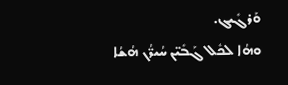ܘܰܪܓܺܝܓ.
ܘܗܳܐ ܠܟܽܠ ܓܰܒܺܝ̈ܢ ܚܳܝܪ̈ܳܢ ܗܳܫܳܐ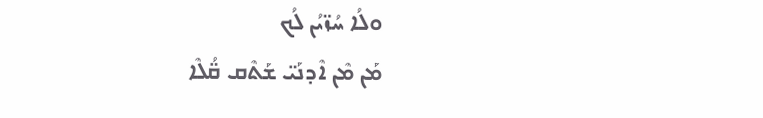ܘܠܳܐ ܚܳܙ̈ܝܳܢ ܠܳܟ
ܡܰܢ ܡܶܢ ܐܶܕܢܰܝ̈ ܫܰܬܶܩ ܩ̈ܳܠܶܐ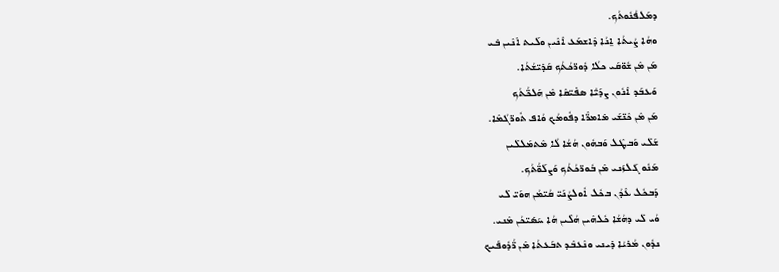ܕܡܰܠܦܳܢܽܘܬܳܟ.
ܘܗܳܐ ܨܳܝܬܳܐ ܐ̱ܢܳܐ ܕܶܐܫܡܰܥ ܐܶܢܶܝܢ ܘܠܰܝܬ ܐܶܢܶܝܢ ܒܺܝ
ܡܰܢ ܡܶܢ ܫܽܘ̈ܩܰܝ ܟܠܳܐ ܕܽܘܪ̈ܟܳܬܳܟ ܩܰܕܺܝ̈ܫܳܬܳܐ.
ܘܰܥܒܰܕ ܐܶܢܽܘܢ ܨܕܰܝ̈ܳܐ ܣܦܺܝ̈ܩܶܐ ܡܶܢ ܗܰܠܟ̈ܳܬܳܟ
ܡܰܢ ܡܶܢ ܟܶܢ̈ܫܰܝ ܡܺܐܡܪ̈ܶܐ ܕܦܽܘܡܳܟ ܘܳܐܦ ܬܽܘܪ̈ܓܳܡܶܐ.
ܫܰܠܺܝ ܘܰܒܛܶܠ ܘܰܒܗܽܘܢ ܗܳܫܳܐ ܠܳܐ ܡܶܬܡܰܠܠܺܝܢ
ܡܰܢܽܘ ܓܰܠܙܰܢܝ ܡܶܢ ܒܽܘܪ̈ܟܳܬܳܟ ܘܰܨܠܰܘ̈ܳܬܳܟ.
ܕܰܒܟܽܠ ܥܶܕܳܢ ܒܟܽܠ ܐܽܘܠܨܳܢܰܝ̈ ܩܳܝ̈ܡܳܢ ܗܘܰܝ̈ ܠܺܝ
ܘܳܝ ܠܺܝ ܕܗܳܫܳܐ ܟܽܠܗܶܝܢ ܗܳܠܶܝܢ ܗܳܐ ܚܰܣܺܝ̈ܟܳܢ ܡܶܢܝ.
ܢܕܽܘܢ ܡܳܪܝܳܐ ܕܺܝܢܝ ܘܢܶܥܒܶܕ ܬܒܰܥܬܳܐ ܡܶܢ ܪ̈ܳܕܽܘܦܰܝܟ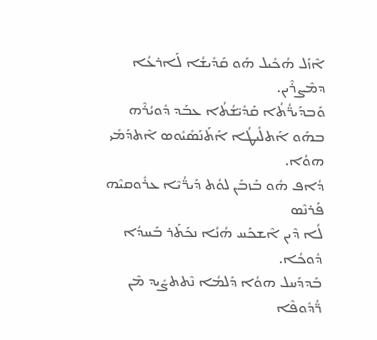ܐܶܙܰܠ ܗܳܟܺܝܠ ܗܰܘ ܩܰܕܺܝܫܳܐ ܠܰܐܪܥܳܐ ܕܡܶܨܪܶܝܢ.
ܘܰܒܕܰܝܪ̈ܳܬܳܐ ܩܰܕܺܝ̈ܫܳܬܳܐ ܥܒܰܕ ܕܽܘܝܳܪܶܗ
ܒܗܰܘ ܐܰܬܠܺܝܛܳܐ ܐܰܬܰܢܰܣܺܝܽܘܣ ܐܶܬܕܰܡܺܝ ܗܘܳܐ.
ܕܳܐܦ ܗܽܘ ܒܰܙܒܰܢ ܠܘܳܬ ܕܰܝܪ̈ܳܝܶܐ ܥܪܽܘܩܝܶܗ ܦܰܪܢܶܣ
ܠܳܐ ܕܶܝܢ ܐܶܫܟܰܚ ܗܳܢܳܐ ܢܟܰܬܰܪ ܒܰܚܕܳܐ ܕܽܘܟܳܐ.
ܒܰܕܕܰܚܠ ܗܘܳܐ ܕܰܠܡܳܐ ܢܶܬܬܨܺܝܕ ܡܶܢ ܪ̈ܳܕܽܘܦܶܐ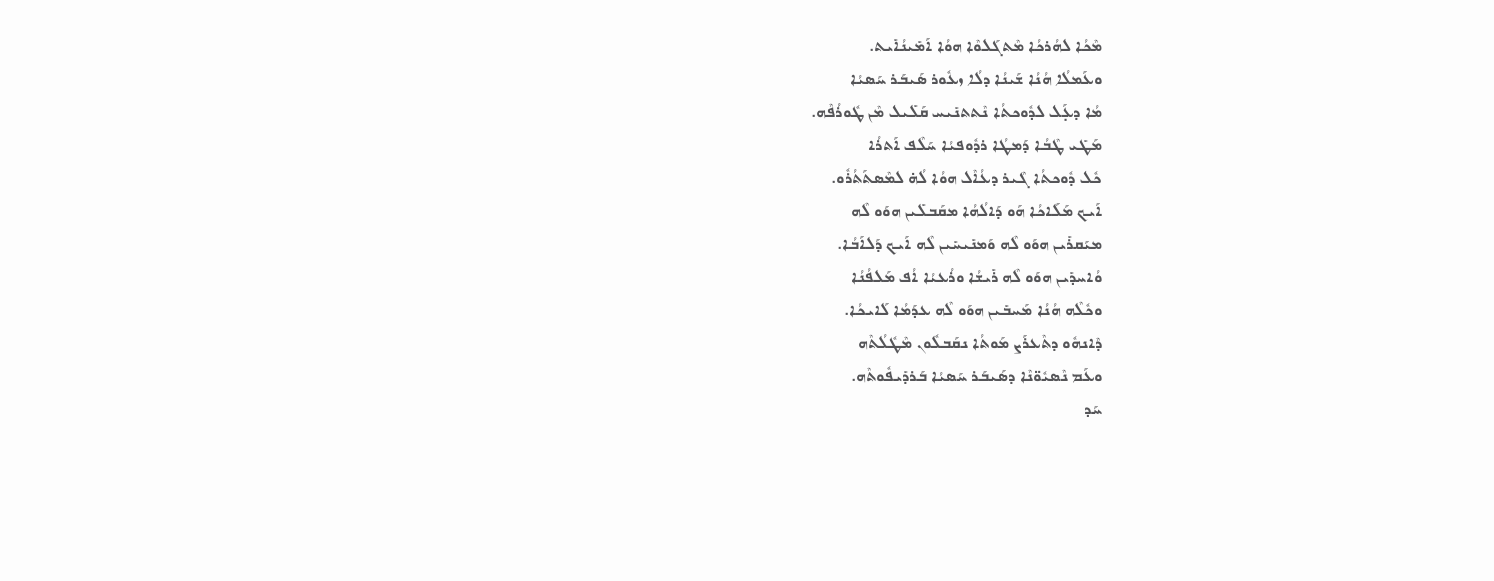ܡܶܟܳܐ ܠܗܳܪܟܳܐ ܡܶܬܓܰܠܘܶܐ ܗܘܳܐ ܐܰܡܺܝܢܳܐܺܝܬ.
ܘܥܰܡܠܳܐ ܗܳܢܳܐ ܫܰܝܢܳܐ ܕܠܳܐ ܙܥܽܘܪ ܣܰܝܒܰܪ ܚܰܣܝܳܐ
ܡܳܐ ܕܥ̣ܰܠ ܠܕܽܘܟܬܳܐ ܢܶܬܬܢܺܝܚ ܩܰܠܺܝܠ ܡܶܢ ܛܽܘܪܳܦܶܗ.
ܡܰܛܺܝ ܛܶܒܳܐ ܕܰܡܛܳܐ ܪܕܽܘܦܝܳܐ ܚܰܠܶܦ ܐܰܬܪܳܐ
ܟܽܠ ܕܽܘܟܬܳܐ ܓܶܝܪ ܕܥܳܐܶܠ ܗܘܳܐ ܠܳܗ̇ ܠܡܶܣܬܰܬܳܪܽܘ.
ܐܰܝܟ ܡܰܠܰܐܟܳܐ ܗܰܘ ܕܰܐܠܳܗܳܐ ܡܩܰܒܠܺܝܢ ܗܘܰܘ ܠܶܗ
ܡܝܰܩܪܺܝܢ ܗܘܰܘ ܠܶܗ ܘܰܡܢܺܝܚܺܝܢ ܠܶܗ ܐܰܝܟ ܕܰܠܐܰܒܳܐ.
ܘܳܐܚܕܺܝܢ ܗܘܰܘ ܠܶܗ ܪܺܝܫܳܐ ܘܪܳܥܝܳܐ ܐܳܦ ܡܰܠܦܳܢܳܐ
ܘܟܽܠܶܗ ܗܳܢܳܐ ܡܰܚܒܺܝܢ ܗܘܰܘ ܠܶܗ ܥܕܰܡܳܐ ܠܰܐܝܟܳܐ.
ܕܶܐܢܗܽܘ ܕܬܶܥܪܰܨ ܡܰܘܬܳܐ ܢܩܰܒܠܽܘܢ ܡܶܛܽܠܳܬܶܗ
ܘܥܰܡ ܢܶܣܝܽܘ̈ܢܶܐ ܕܣܰܝܒܰܪ ܚܰܣܝܳܐ ܒܰܪܕܺܝܦܽܘܬܶܗ.
ܚܰܕ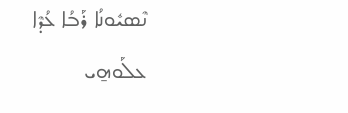ܢܶܣܝܽܘܢܳܐ ܪܰܒܳܐ ܥܳܕܶܐ ܥܠܰܘܗ̱ܝ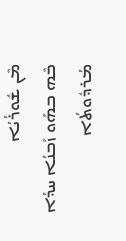ܡܶܢ ܫܽܘܪܳܝܳܐ
ܒܶܗ ܒܗܰܘ ܙܰܒܢܳܐ ܚܕܳܐ ܡܳܪܕܽܘܬܳܐ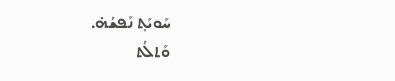ܚܰܘܝܰܬ̥ ܢܰܦܫܳܗ̇.
ܘܰܬܠܳܬ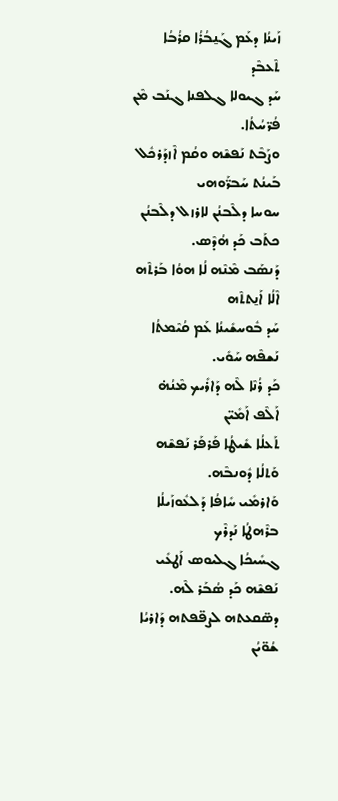ܙܰܝܢܳܐ ܕܥܰܡ ܓܰܢ̱ܒܳܪܳܐ ܩܪܳܒܳܐ ܬܶܥܒܶܕ
ܚܰܕ ܓܝܘܠܐ ܓܠܦܢܐ ܓܢܰܒ ܡܶܢ ܦܳܪ̈ܚܳܬܳܐ.
ܘܨܰܒܶܬ ܢܰܦܫܶܗ ܘܩܳܡ ܐܶܙܕܰܪܟܽܠ ܒܰܝܢܳܬ ܚܰܒܪ̈ܰܘܗܝ
ܚܘܚܐ ܕܠܶܒܢܳܢ ܠܐܪܙܠ ܕܠܶܒܢܳܢ ܟܬܰܒ ܟܰܕ ܗܳܕܶܣ.
ܕܰܢܣܰܒ ܡܶܢܶܗ ܠܳܐ ܗܘܳܐ ܒܰܪܬܶܗ ܐܶܠܳܐ ܐܰܢ̱ܬܬܶܗ
ܚܰܕ ܒܽܘܚܫܺܝܢܳܐ ܥܰܡ ܩܳܝܶܡܬܳܐ ܢܰܫܦܶܗ ܚܰܘܺܝ.
ܟܰܕ ܪܳܢܶܐ ܠܶܗ ܕܰܐܪܺܝܟ ܡܶܢܳܗ̇ ܐܰܠܶܦ ܐܰܡܺܝ̈ܢ
ܬܰܥܠܳܐ ܫܺܝܛܳܐ ܦܰܪܦܰܪ ܢܰܦܫܶܗ ܘܰܬܠܳܐ ܕܽܘܢܒܶܗ.
ܘܰܐܪܡܺܝ ܚܺܐܦܳܐ ܕܰܠܥܽܘܙܰܝܠܳܐ ܒܪܶܗܛܳܐ ܢܰܕܪܶܟ
ܓܚܺܝܟܳܐ ܓܠܝܘܣ ܐܰܛܥܺܝ ܢܰܦܫܶܗ ܟܰܕ ܣܳܒܰܪ ܠܶܗ.
ܕܣ̈ܩܥܬܗ ܠܨܦ̈ܦܬܗ ܕܰܐܪܝܳܐ ܫܳܘ̈ܝܳܢ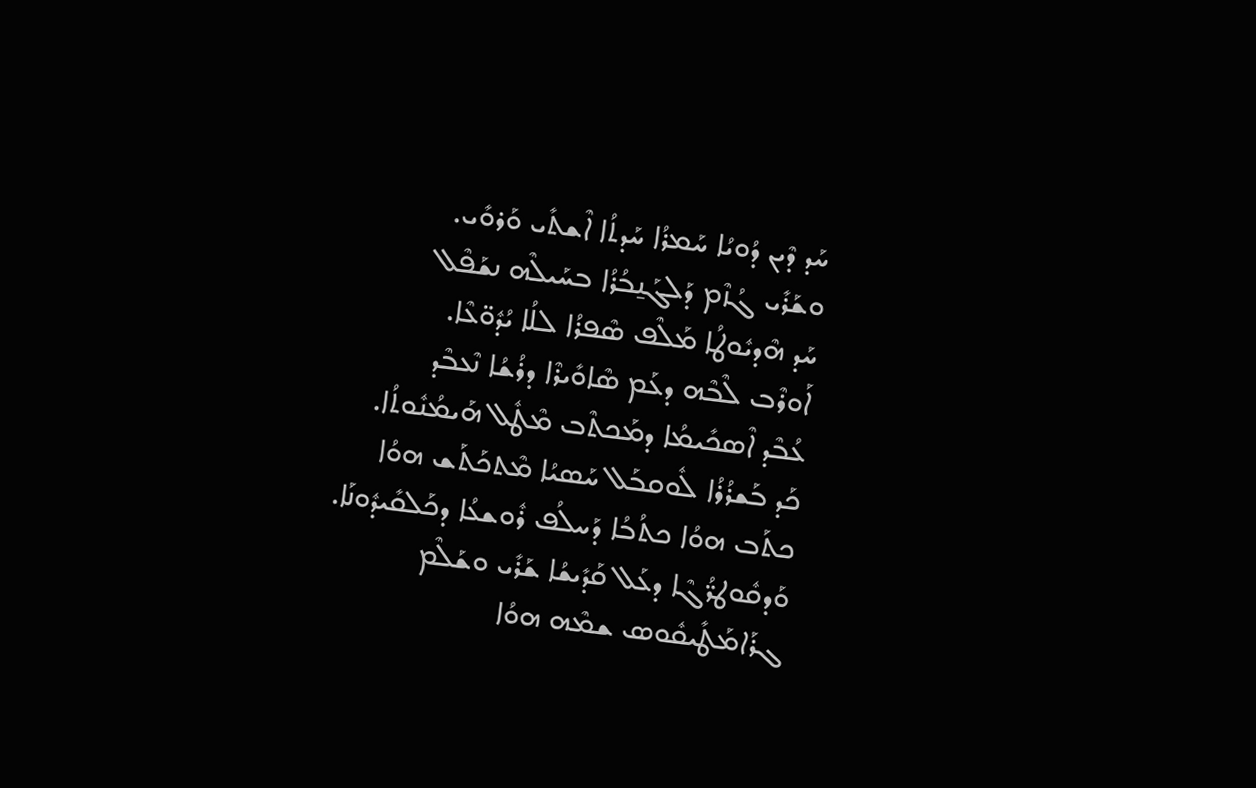ܚܰܕ ܕܶܝܢ ܕܳܘܝܳܐ ܚܰܡܪܳܐ ܚܰܕܬܳܐ ܐܶܫܬܺܝ ܘܰܪܘܺܝ.
ܘܫܰܪܺܝ ܓܳܙܶܡ ܕܰܠܓܰܢ̱ܒܳܪܳܐ ܒܚܰܝܠܶܗ ܢܫܰܦܶܠ
ܚܰܕ ܗܶܕܝܽܘܛܳܐ ܡܰܠܶܦ ܣܶܦܪܳܐ ܠܠܳܐ ܝܳܕܽܘ̈ܥܶܐ.
ܐܰܘܪܶܒ ܠܶܒܶܗ ܕܥܰܡ ܣܶܐܘܺܝܪܶܐ ܕܪܳܫܳܐ ܢܶܥܒܶܕ
ܥܳܒܶܕ ܐܶܣܟܺܝܡܳܐ ܕܡܰܟܬܶܒ ܡܶܛܽܠ ܗܰܝܡܳܢܽܘܬܳܐ.
ܟܰܕ ܒܰܫܪܳܪܳܐ ܠܽܘܩܒܰܠ ܚܰܣܝܳܐ ܡܶܬܟܰܬܰܫ ܗܘܳܐ
ܟܬܰܒ ܗܘܳܐ ܟܬܳܒܳܐ ܕܰܚܠܳܦ ܪܽܘܫܥܳܐ ܕܟܰܠܩܺܝܕܽܘܢܰܐ.
ܘܰܕܩܽܘܛܪ̈ܳܓܶܐ ܕܥܰܠ ܩܰܕܺܝܫܳܐ ܫܰܪܺܝ ܘܫܰܠܶܡ
ܓܪܰܐܡܰܛܺܝܩܽܘܣ ܫܡܶܗ ܗܘܳܐ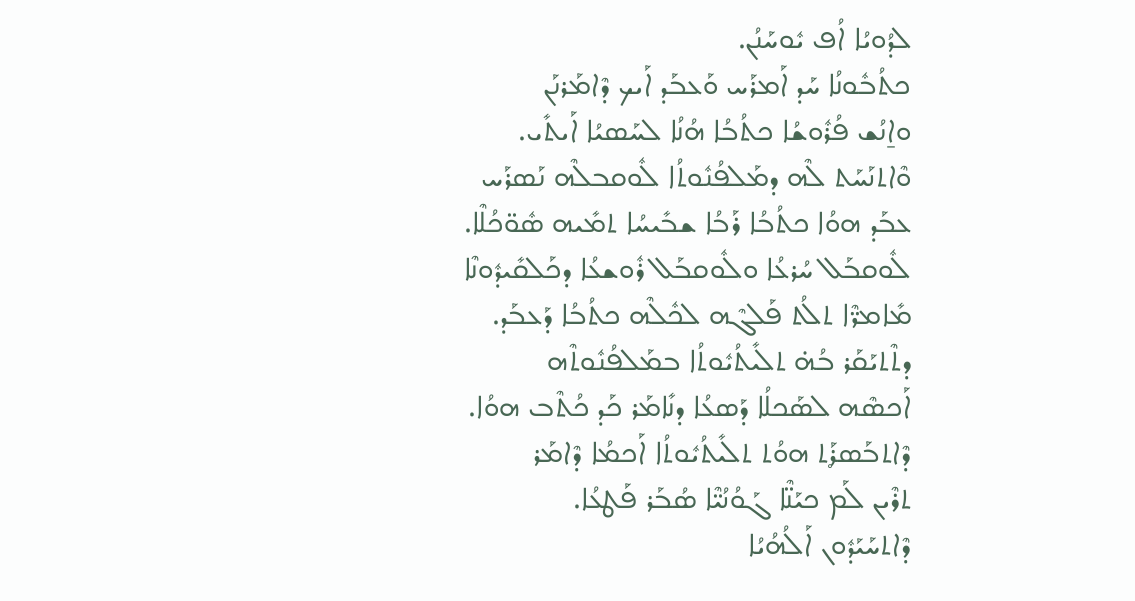ܠܕܳܘܝܳܐ ܐܳܦ ܝܽܘܚܰܢܳܢ.
ܟܬܳܒܽܘܢܳܐ ܚܰܕ ܐܰܡܪܰܚ ܘܰܥܒܰܕ ܐܰܝܟ ܕܶܐܡܰܪܢܰܢ
ܘܐ̱ܢܳܫ ܦܳܪܽܘܫܳܐ ܟܬܳܒܳܐ ܗܳܢܳܐ ܠܚܰܣܝܳܐ ܐܰܝܬܺܝ.
ܘܶܐܬܢܰܚܰܬ ܠܶܗ ܕܡܰܠܦܳܢܽܘܬܳܐ ܠܽܘܩܒܠܶܗ ܢܰܣܪܰܚ
ܥܒܰܕ ܗܘܳܐ ܟܬܳܒܳܐ ܪܰܒܳܐ ܫܒܺܝܚܳܐ ܬܡܺܝܗ ܣܽܘ̈ܟܳܠܶܐ.
ܠܽܘܩܒܰܠ ܚܳܪܥܳܐ ܘܠܽܘܩܒܰܠ ܪܽܘܫܥܳܐ ܕܟܰܠܩܺܝܕܽܘܢܶܐ
ܡܺܐܡܪ̈ܶܐ ܬܠܳܬ ܦܰܠܓܶܗ ܠܟܽܠܶܗ ܟܬܳܒܳܐ ܕܰܥܒܰܕ.
ܕܬܶܬܝܰܩܰܪ ܒܳܗ̇ ܬܠܺܝܬܳܝܽܘܬܳܐ ܒܡܰܠܦܳܢܽܘܬܶܗ
ܐܰܟܣܶܗ ܠܣܰܟܠܳܐ ܕܰܣܥܳܐ ܕܢܺܐܡܰܪ ܟܰܕ ܟܳܬܶܒ ܗܘܳܐ.
ܕܶܐܬܒܰܣܪܰܬ̥ ܗܘܳܬ ܬܠܺܝܬܳܝܽܘܬܳܐ ܐܰܟܡܳܐ ܕܶܐܡܰܪ
ܬܪܶܝܢ ܠܰܡ ܟܝܰܢ̈ܶܐ ܓܰܘܳܢܳܝ̈ܶܐ ܣܳܒܰܪ ܦܰܛܥܳܐ.
ܕܶܐܬܚܰܝܰܕܽܘܢ ܐܰܠܳܗܳܝܳܐ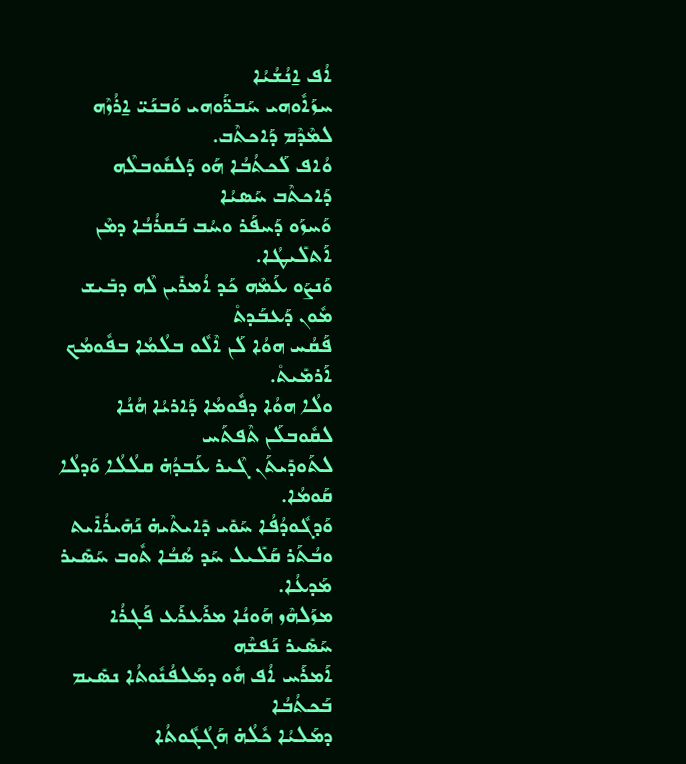ܐܳܦ ܐ̱ܢܳܫܳܝܳܐ
ܚܙܰܐܽܘܗܝ ܚܰܒܪ̈ܰܘܗܝ ܘܰܒܢܰܝ̈ ܐ̱ܪܳܙܶܗ ܠܡܶܕܶܡ ܕܰܐܟܬܶܒ.
ܘܳܐܦ ܠܰܟܬܳܒܳܐ ܗܰܘ ܕܰܠܩܽܘܒܠܶܗ ܕܰܐܟܬܶܒ ܚܰܣܝܳܐ
ܘܰܚܙܰܘ ܕܰܚܦܰܪ ܘܚܳܒ ܒܰܩܪܳܒܳܐ ܕܡܶܢ ܐܰܬܠܺܝܛܳܐ.
ܘܰܢܨܰܘ ܥܰܡܶܗ ܟܰܕ ܐܳܡܪܺܝܢ ܠܶܗ ܕܒܺܝܫ ܡܽܘܢ ܕܰܥܒܰܕܬ̊
ܦܰܩܳܚ ܗܘܳܐ ܠܰܢ ܐܶܠܽܘ ܒܠܳܡܳܐ ܒܦܽܘܡܳܟ ܐܰܪܡܺܝܬ̊.
ܘܠܳܐ ܗܘܳܐ ܕܦܽܘܡܳܐ ܕܰܐܪܝܳܐ ܗܳܢܳܐ ܠܩܽܘܒܠܰܢ ܬܶܦܬܰܚ
ܠܬܰܘܕܺܝܬܰܢ ܓܶܝܪ ܥܰܒܕܳܗ̇ ܩܠܳܠܳܐ ܘܰܕܠܳܐ ܩܰܘܡܳܐ.
ܘܰܕܓܽܘܕܳܦܳܐ ܚܰܘܺܝ ܕܺܐܝܬܶܝܗ̇ ܢܰܗܺܝܪܳܐܺܝܬ
ܘܒܳܬܰܪ ܩܰܠܺܝܠ ܚܰܕ ܣܳܒܳܐ ܬܽܘܒ ܚܰܣܺܝܪ ܡܰܕܥܳܐ.
ܡܙܰܠܗܶܙ ܗܰܘܢܳܐ ܡܪܰܥܪܰܥ ܦܰܓܪܳܐ ܚܰܣܺܝܪ ܢܰܦܫܶܗ
ܐܰܡܪܰܚ ܐܳܦ ܗܽܘ ܕܡܰܠܦܳܢܽܘܬܳܐ ܢܣܺܝܡ ܒܰܟܬܳܒܳܐ
ܕܡܰܠܝܳܐ ܟܽܠܳܗ̇ ܗܰܓܳܓܽܘܬܳܐ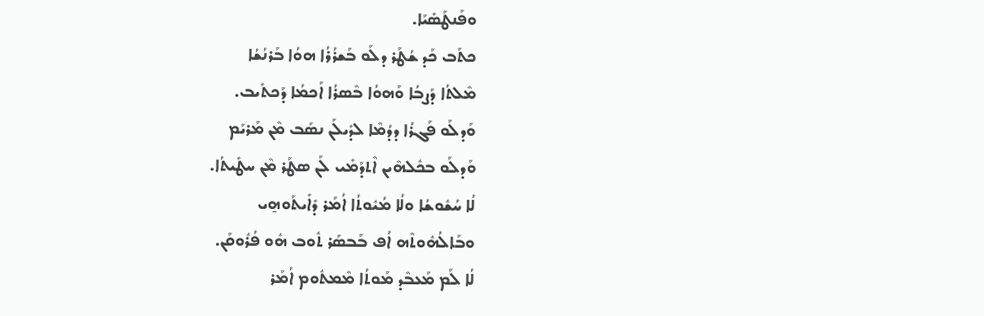ܘܦܰܢܛܰܣܺܝܰܐ.
ܟܬܰܒ ܟܰܕ ܫܳܛܰܪ ܕܠܰܘ ܒܰܫܪܳܪܳܐ ܗܘܳܐ ܒܰܪܢܳܫܳܐ
ܡܶܠܬܳܐ ܕܰܨܒܳܐ ܘܰܗܘܳܐ ܒܶܣܪܳܐ ܐܰܟܡܳܐ ܕܰܟܬܺܝܒ.
ܘܰܕܠܰܘ ܦܰܓܪܳܐ ܕܕܳܡܶܐ ܠܕܺܝܠܰܢ ܢܣܰܒ ܡܶܢ ܡܰܪܝܰܡ
ܘܰܕܠܰܘ ܒܟܽܠܗܶܝܢ ܐܶܬܕܰܡܺܝ ܠܰܢ ܣܛܰܪ ܡܶܢ ܚܛܺܝܬܳܐ.
ܠܳܐ ܚܳܫܽܘܫܳܐ ܘܠܳܐ ܡܳܝܽܘܬܳܐ ܐܳܡܰܪ ܕܺܐܺܝܬܰܘܗ̱ܝ
ܘܒܰܐܠܳܗܽܘܬܶܗ ܐܳܦ ܒܰܒܣܰܪ ܬܽܘܒ ܗܽܘ ܦܳܪܽܘܩܰܢ.
ܠܳܐ ܠܰܡ ܡܰܥܒܶܕ ܡܰܘܬܳܐ ܡܶܡܬܽܘܡ ܐܳܡܰܪ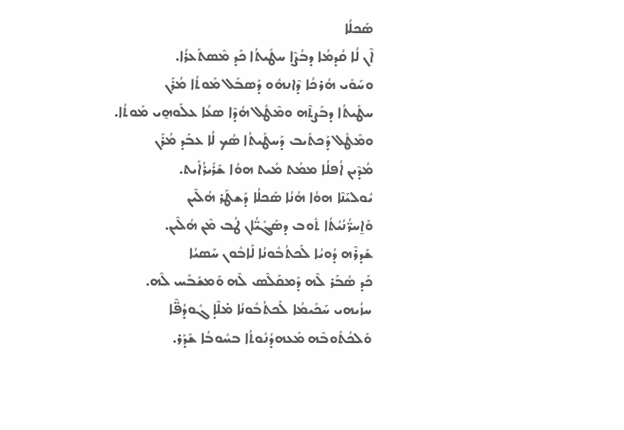ܣܰܟܠܳܐ
ܐܶܢ ܠܳܐ ܩܳܕܡܳܐ ܕܒܳܨܶܐ ܚܛܺܝܬܳܐ ܟܰܕ ܡܶܣܬܰܥܪܳܐ.
ܘܚܰܘܺܝ ܗܳܪܟܳܐ ܕܶܐܢܗܽܘ ܕܰܣܒܰܠ ܡܰܘܬܳܐ ܡܳܪܰܢ
ܚܛܺܝܬܳܐ ܕܒܰܨܬܶܗ ܘܡܶܛܽܠ ܗܳܕܶܐ ܣܥܳܐ ܥܠܰܘܗ̱ܝ ܡܰܘܬܳܐ.
ܘܡܶܛܽܠ ܕܰܟܬܺܝܒ ܕܰܚܛܺܝܬܳܐ ܣܳܟ ܠܳܐ ܥܒܰܕ ܡܳܪܰܢ
ܡܳܕܶܝܢ ܐܳܦܠܳܐ ܡܡܳܬ ܡܺܝܬ ܗܘܳܐ ܫܰܪܺܝܪܳܐܺܝܬ.
ܝܽܘܠܝܰܢܶܐ ܗܘܳܐ ܗܳܢܳܐ ܣܰܟܠܳܐ ܕܰܫܛܰܪ ܗܳܠܶܝܢ
ܘܰܐ̱ܚܪ̈ܳܢܳܝܳܬܳܐ ܬܽܘܒ ܕܣܰܓܺܝ̈ܳܐܢ ܛܳܒ ܡܶܢ ܗܳܠܶܝܢ.
ܫܰܕܪܶܗ ܕܳܘܝܳܐ ܠܰܟܬܳܒܽܘܢܳܐ ܠܰܐܒܽܘܢ ܚܰܣܝܳܐ
ܟܰܕ ܣܳܒܰܪ ܠܶܗ ܕܰܡܩܰܠܶܣ ܠܶܗ ܘܰܡܫܰܒܰܚ ܠܶܗ.
ܚܙܳܝܗܝ ܚܰܟܺܝܡܳܐ ܠܰܟܬܳܒܽܘܢܳܐ ܡ̇ܠܶܐ̣ ܓܽܘܕܳܦ̈ܶܐ
ܘܰܠܟܳܬܽܘܒܶܗ ܡܰܥܗܕܳܢܽܘܬܳܐ ܒܚܽܘܒܳܐ ܫܰܕܰܪ.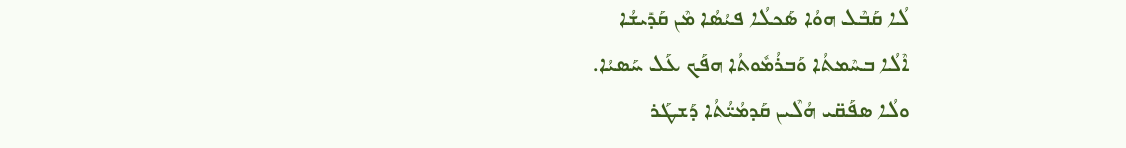ܠܳܐ ܩܰܒܶܠ ܗܘܳܐ ܣܰܟܠܳܐ ܦܝܳܣܳܐ ܡܶܢ ܩܰܕܺܝܫܳܐ
ܐܶܠܳܐ ܒܚܶܡܬܳܐ ܘܰܒܪܳܡܽܘܬܳܐ ܗܦܰܟ ܥܰܠ ܚܰܣܝܳܐ.
ܘܠܳܐ ܣܦܰܩ̈ܝ ܗܳܠܶܝܢ ܩܰܕܡܳܝ̈ܳܬܳܐ ܕܰܫܛܰܪ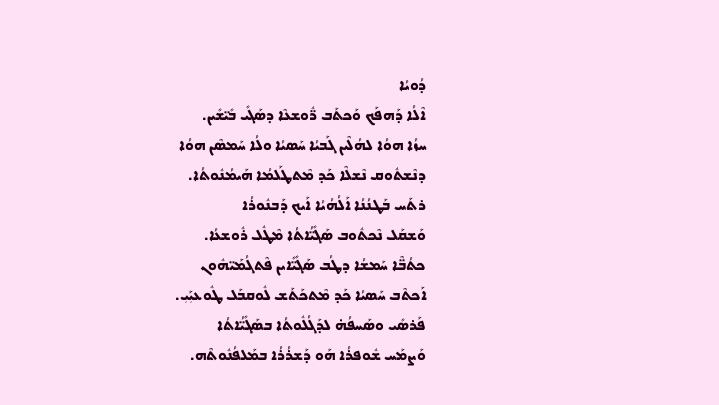ܕܳܘܝܳܐ
ܐܶܠܳܐ ܕܰܗܦܰܟ ܘܰܟܬܰܒ ܪ̈ܽܘܫܥܶܐ ܕܣܰܓܺܝ ܒܺܝ̈ܫܺܝܢ.
ܚܙܳܐ ܗܘܳܐ ܠܗܳܠܶܝܢ ܓܰܒܝܳܐ ܚܰܣܝܳܐ ܘܠܳܐ ܚܰܡܣܶܢ ܗܘܳܐ
ܕܢܶܫܬܽܘܩ ܢܶܫܠܶܐ ܟܰܕ ܡܶܬܛܰܠܡܳܐ ܗܰܝܡܳܢܽܘܬܳܐ.
ܪܬܰܚ ܒܰܛܢܳܢܳܐ ܐܰܠܳܗܳܝܳܐ ܐܰܝܟ ܕܰܒܢܽܘܪܳܐ
ܘܰܫܩܰܠ ܢܶܟܬܽܘܒ ܣܰܓܺܝ̈ܳܐܬܳܐ ܡܶܛܽܠ ܪܽܘܫܥܳܐ.
ܟܬܳܒ̈ܶܐ ܚܰܡܫܳܐ ܕܛܳܒ ܣܰܓܺܝ̈ܺܐܝܢ ܦܶܬܓܳܡܰܝ̈ܗܽܘܢ
ܐܰܟܬܶܒ ܚܰܣܝܳܐ ܟܰܕ ܡܶܬܟܰܬܰܫ ܠܽܘܩܒܰܠ ܛܽܘܥܝܼܰܝܼ.
ܦܰܪܣܺܝ ܘܣܰܚܦܳܗ̇ ܠܕܰܓܳܠܽܘܬܳܐ ܒܣܰܓܺܝ̈ܳܐܬܳܐ
ܘܰܨܡܰܚ ܫܽܘܦܪܳܐ ܗܰܘ ܕܰܫܪܳܪܳܐ ܒܡܰܠܦܳܢܽܘܬܶܗ.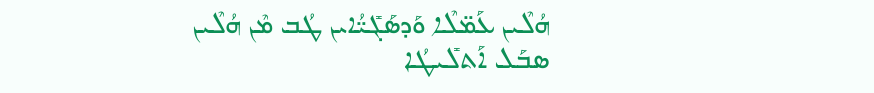ܗܳܠܶܝܢ ܥܰܡ̈ܠܶܐ ܘܰܕܣܰܓܺܝ̈ܳܐܝܢ ܛܳܒ ܡܶܢ ܗܳܠܶܝܢ
ܣܒܰܠ ܐܰܬܠܺܝܛܳܐ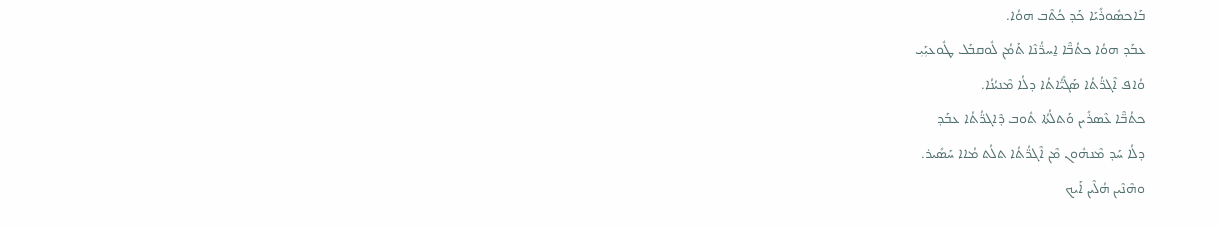ܒܰܐܟܣܽܘܪܺܝܰܐ ܟܰܕ ܟܳܬܶܒ ܗܘܳܐ.
ܥܒܰܕ ܗܘܳܐ ܟܬܳܒ̈ܶܐ ܐ̱ܚܪ̈ܳܢܶܐ ܬܰܡܳܢ ܠܽܘܩܒܰܠ ܛܽܘܥܝܼܰܝܼ
ܘܳܐܦ ܐܶܓܪ̈ܳܬܳܐ ܣܰܓܺܝ̈ܳܐܬܳܐ ܕܠܳܐ ܡܶܢܝܳܢܳܐ.
ܟܬܳܒ̈ܶܐ ܥܶܣܪܺܝܢ ܘܰܬܠܳܬܳܐ ܬܽܘܒ ܕܶܐܓܪ̈ܳܬܳܐ ܥܒܰܕ
ܕܠܳܐ ܚܰܕ ܡܶܢܗܽܘܢ ܡܶܢ ܐܶܓܪ̈ܳܬܳܐ ܬܠܳܬ ܡܳܐܐ ܚܰܣܺܝܪ.
ܘܗܶܢܶܝܢ ܗܳܠܶܝܢ ܐܰܝܟ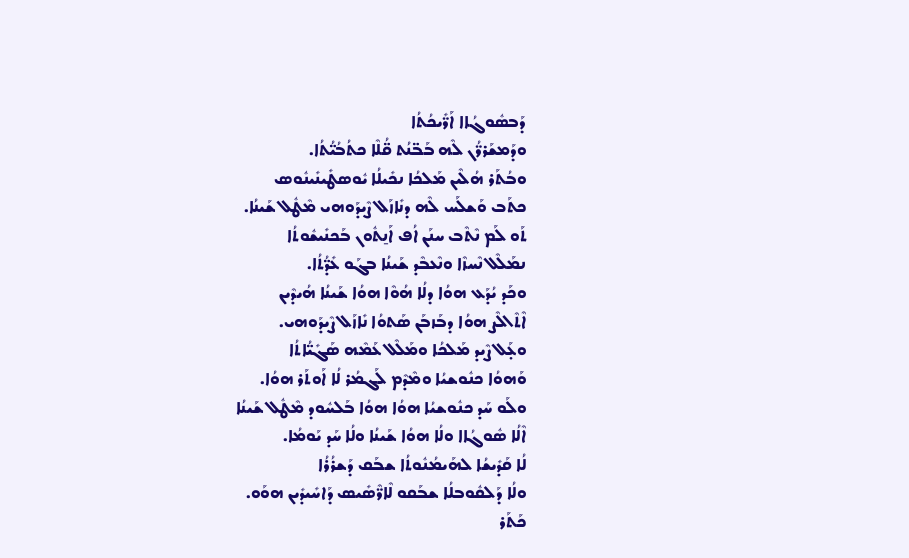ܕܰܒܣܽܘܓܳܐܐ ܐܰܪ̈ܺܝܟܳܬܳܐ
ܘܕܰܡܫܰܪܪ̈ܳܢ ܠܶܗ ܒܰܒ̈ܢܳܬ ܩ̈ܳܠܶܐ ܟܬܳܒܳܝ̈ܳܬܳܐ.
ܘܒܳܬܰܪ ܗܳܠܶܝܢ ܡܰܠܟܳܐ ܢܟܺܝܠܳܐ ܝܽܘܣܛܺܝܢܺܝܢܽܘܣ
ܟܬܰܒ ܘܰܫܠܰܚ ܠܶܗ ܕܢܺܐܙܰܠ ܨܶܝܕܰܘܗܝ ܡܶܛܽܠ ܫܰܝܢܳܐ.
ܬܰܘ ܠܰܡ ܢܶܬܶܒ ܚܢܰܢ ܐܳܦ ܐܰܢ̱ܬܽܘܢ ܒܰܟܢܺܝܫܽܘܬܳܐ
ܢܡܰܠܶܠ ܢܶܚܙܶܐ ܘܢܶܥܒܶܕ ܫܰܝܢܳܐ ܒܓܰܘ ܥܺܕ̈ܳܬܳܐ.
ܘܟܰܕ ܝܳܕܰܥ ܗܘܳܐ ܕܠܳܐ ܗܳܘܶܐ ܗܘܳܐ ܫܰܝܢܳܐ ܗܳܝܕܶܝܢ
ܐܶܬܶܐܠܶܨ ܗܘܳܐ ܕܒܰܙܒܰܢ ܣܰܬܘܳܐ ܢܺܐܙܰܠ ܨܶܝܕܰܘܗܝ.
ܘܥ̣ܰܠ ܨܶܝܕ ܡܰܠܟܳܐ ܘܡܰܠܶܠ ܥܰܡܶܗ ܣܰܓܺܝ̈ܳܐܬܳܐ
ܘܰܗܘܳܐ ܟܢܽܘܫܝܳܐ ܘܡܶܕܶܡ ܠܰܓܡܳܪ ܠܳܐ ܐܰܘܬܰܪ ܗܘܳܐ.
ܘܠܰܘ ܚܰܕ ܟܢܽܘܫܝܳܐ ܗܘܳܐ ܗܘܳܐ ܒܰܠܚܽܘܕ ܡܶܛܽܠ ܫܰܝܢܳܐ
ܐܶܠܳܐ ܣܽܘܓܳܐܐ ܘܠܳܐ ܗܘܳܐ ܫܰܝܢܳܐ ܘܠܳܐ ܚܰܕ ܝܰܘܡܳܐ.
ܠܳܐ ܩܰܕܺܝܫܳܐ ܠܗܰܝܡܳܢܽܘܬܳܐ ܫܒܰܩ ܕܰܫܪܳܪܳܐ
ܘܠܳܐ ܕܰܠܩܽܘܒܠܳܐ ܫܒܰܩܘ ܠܶܐܪ̈ܶܣܺܝܣ ܕܰܐܚܺܝܕܺܝܢ ܗܘܰܘ.
ܟܰܬܰܪ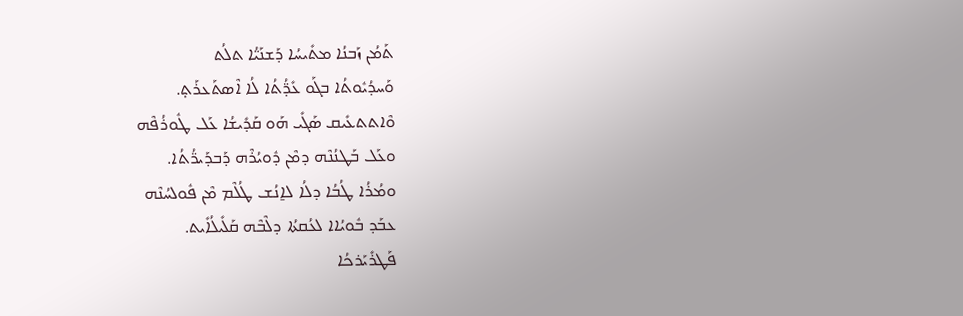ܬܰܡܳܢ ܙܰܒܢܳܐ ܡܬܺܝܚܳܐ ܕܰܫܢܰܝ̈ܳܐ ܬܠܳܬ
ܘܰܚܕܳܝܽܘܬܳܐ ܒܓܰܘ ܥܺܕ̈ܳܬܳܐ ܠܳܐ ܐܶܣܬܰܥܪܰܬ̥.
ܘܶܐܬܬܥܺܝܩ ܣܰܓܺܝ ܗܰܘ ܩܰܕܺܝܫܳܐ ܥܰܠ ܛܽܘܪܳܦܶܗ
ܘܥܰܠ ܒܰܛܢܳܢܶܗ ܕܡܶܢ ܕܽܘܝܳܪܶܗ ܕܰܒܕܰܝܪ̈ܳܬܳܐ.
ܘܡܳܪܳܐ ܛܳܒܳܐ ܕܠܳܐ ܠܐ̱ܢܳܫ ܛܳܠܶܡ ܡܶܢ ܦܽܘܠܚܳܢܶܗ
ܥܒܰܕ ܒܽܘܝܳܐܐ ܠܥܳܩܬܳܐ ܕܠܶܒܶܗ ܩܰܠܺܝܠܳܐܺܝܬ.
ܦܰܛܪܺܝܰܪܟܳܐ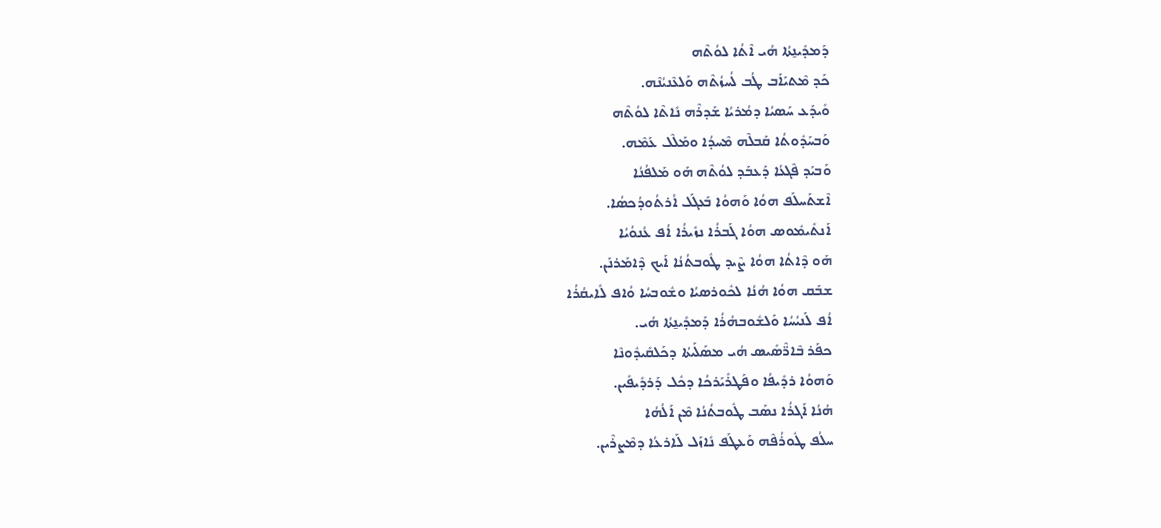ܕܰܡܕܺܝܢ̱ܬܳܐ ܗܳܝ ܐܶܬܳܐ ܠܘܳܬܶܗ
ܟܰܕ ܡܶܬܝܰܐܰܒ ܛܳܒ ܠܳܚܙܳܬܶܗ ܘܰܠܥܶܢܝܳܢܶܗ.
ܘܺܝܕܰܥ ܚܰܣܝܳܐ ܕܡܳܪܝܳܐ ܫܰܕܪܶܗ ܢܺܐܬܶܐ ܠܘܳܬܶܗ
ܘܰܒܚܰܕܽܘܬܳܐ ܩܰܒܠܶܗ ܡܶܚܕܳܐ ܘܡܰܠܶܠ ܥܰܡܶܗ.
ܘܰܒܝܰܕ ܦܶܓܥܳܐ ܕܰܥܒܰܕ ܠܘܳܬܶܗ ܗܰܘ ܡܰܠܦܳܢܳܐ
ܐܶܫܬܰܚܠܰܦ ܗܘܳܐ ܘܰܗܘܳܐ ܒܰܥܓܰܠ ܐܳܪܬܳܘܕܳܟܣܳܐ.
ܐܰܢܬܺܝܡܽܘܣ ܗܘܳܐ ܓܰܒܪܳܐ ܢܙܺܝܪܳܐ ܐܳܦ ܥܳܢܘܳܝܳܐ
ܗܰܘ ܕܶܐܬܳܐ ܗܘܳܐ ܨܶܝܕ ܛܽܘܒܬܳܢܳܐ ܐܰܝܟ ܕܶܐܡܰܪܢܰܢ.
ܫܒܰܩ ܗܘܳܐ ܗܳܢܳܐ ܠܟܽܘܪܣܝܳܐ ܘܫܽܘܒܚܳܐ ܘܳܐܦ ܠܺܐܝܩܳܪܳܐ
ܐܳܦ ܠܰܢܝܳܚܳܐ ܘܰܠܫܽܘܒܗܳܪܳܐ ܕܰܡܕܺܝܢ̱ܬܳܐ ܗܳܝ.
ܟܦܰܪ ܒܶܐܪ̈ܶܣܺܝܣ ܗܳܝ ܡܣܰܠܰܝܬܳܐ ܕܟܰܠܩܺܝܕܽܘܢܶܐ
ܘܰܗܘܳܐ ܪܕܺܝܦܳܐ ܘܦܰܛܪܺܝܰܪܟܳܐ ܕܟܽܠ ܕܰܪܕܺܝܦܺܝܢ.
ܗܳܢܳܐ ܐܰܓܪܳܐ ܢܣܰܒ ܛܽܘܒܬܳܢܳܐ ܡܶܢ ܐܰܠܳܗܳܐ
ܚܠܳܦ ܛܽܘܪܳܦܶܗ ܘܰܥܛܰܦ ܢܺܐܙܰܠ ܠܰܐܪܥܳܐ ܕܡܶܨܪܶܝܢ.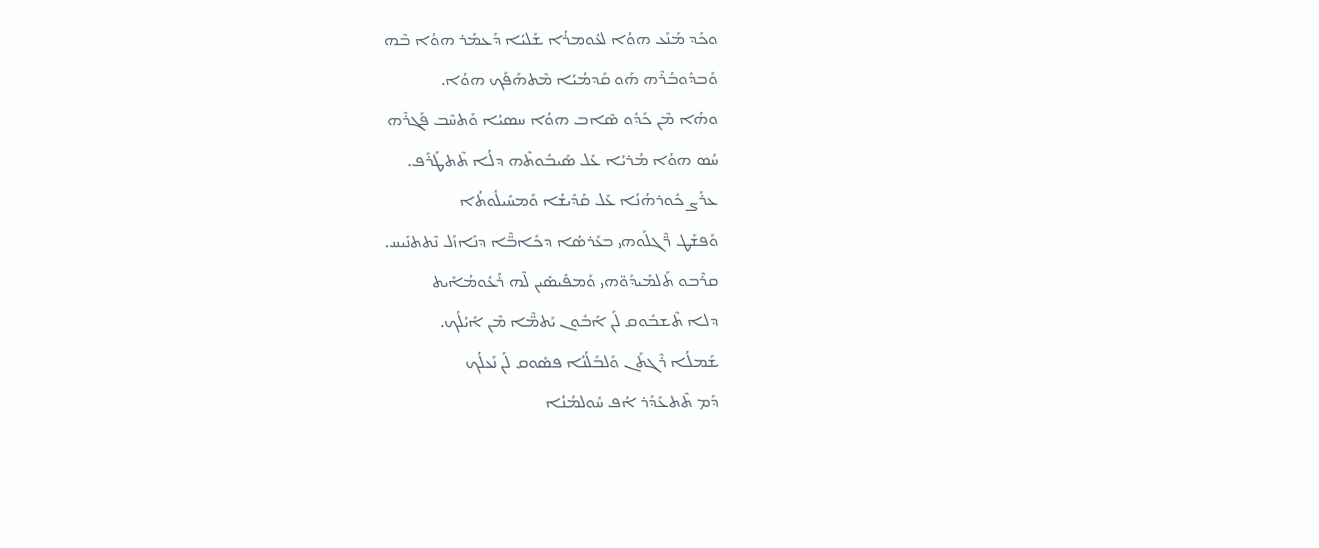ܘܟܰܕ ܡܰܢܰܥ ܗܘܳܐ ܠܥܽܘܡܪܳܐ ܫܰܠܝܳܐ ܕܰܥܡܰܪ ܗܘܳܐ ܒܶܗ
ܘܰܒܕܽܘܒܳܪܶܗ ܗܰܘ ܩܰܕܡܳܝܳܐ ܡܶܬܗܰܦܰܟ ܗܘܳܐ.
ܘܗܳܐ ܡܶܢ ܟܰܕܽܘ ܣܶܐܒ ܗܘܳܐ ܚܣܝܳܐ ܘܰܬܚܶܒ ܦܰܓܪܶܗ
ܚܳܣ ܗܘܳܐ ܡܳܪܝܳܐ ܥܰܠ ܣܰܝܒܽܘܬܶܗ ܕܠܳܐ ܬܶܬܛܰܪܰܦ.
ܥܪܰܨ ܟܽܘܪܗܳܢܳܐ ܥܰܠ ܩܰܕܺܝܫܳܐ ܘܰܡܚܺܝܠܽܘܬܳܐ
ܘܰܦܫܰܛ ܪ̈ܶܓܠܰܘܗܝ ܒܥܰܪܣܳܐ ܕܟܺܐܒ̈ܶܐ ܕܢܺܐܙܰܠ ܢܶܬܬܢܺܝܚ.
ܩܪܶܒܘ ܬܰܠܡܺܝܕܰܘ̈ܗܝ ܘܰܡܦܺܝܣܺܝܢ ܠܶܗ ܪܰܥܽܘܡܳܐܺܝܬ
ܕܠܐ ܬܶܫܒܽܘܩ ܠܰܢ ܐܰܒܽܘܢ ܝܰܬܡ̈ܶܐ ܡܶܢ ܐܺܝܳܠܳܟ.
ܫܰܡܠܳܐ ܪܶܓܬܰܢ ܘܰܠܒܰܠܳܢܳܐ ܦܣܽܘܩ ܠܰܢ ܢܰܥܠܳܟ
ܕܰܡ ܬܶܬܥܰܕܰܪ ܐܳܦ ܚܽܘܠܡܳܢܳܐ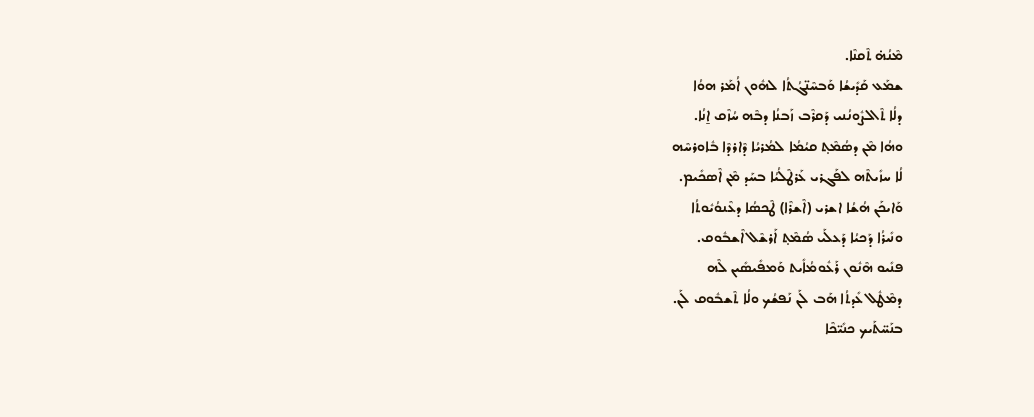ܡܶܢܳܗ̇ ܬܶܩܢܶܐ.
ܫܡܰܥ ܩܰܕܺܝܫܳܐ ܘܰܒܚܶܢ̈ܓܳܬܳܐ ܠܗܽܘܢ ܐܳܡܰܪ ܗܘܳܐ
ܕܠܳܐ ܬܶܐܠܨܽܘܢܳܢܝ ܕܰܩܪܶܒ ܙܰܒܢܳܐ ܕܒܶܗ ܚܳܙܶܩ ܐ̱ܢܳܐ.
ܘܗܳܐ ܡܶܢ ܕܣܳܡܶܬ̥ ܩܝܳܡܳܐ ܠܡܳܪܝܳܐ ܕܶܐܪܕܶܐ ܒܽܐܘܪܚܶܗ
ܠܳܐ ܚܙܺܝܬܶܗ ܠܦܰܓܪܝ ܥܰܪܛܶܠܳܝܳܐ ܒܚܰܕ ܡܶܢ ܐܶܣܟܺܝܡ.
ܘܰܐܝܟܰܢ ܗܳܫܳܐ ܐܫܪܝ (ܐܶܫܪܶܐ) ܛܶܟܣܳܐ ܕܥܶܢܘܳܝܽܘܬܳܐ
ܘܢܺܝܪܳܐ ܕܰܟܝܳܐ ܕܰܥܠܰܝ ܣܳܡܶܬ̥ ܐܰܪܫܶܠ ܐܶܫܒܽܘܩ.
ܦܢܺܝܘ ܗܶܢܽܘܢ ܪܰܥܽܘܡܳܐܺܝܬ ܘܰܡܦܺܝܣܺܝܢ ܠܶܗ
ܕܡܶܛܽܠ ܥܺܕܬܳܐ ܗܰܒ ܠܰܢ ܢܰܦܫܳܟ ܘܠܳܐ ܬܶܫܒܽܘܩ ܠܰܢ.
ܒܢܰܚ̈ܬܰܝܟ ܟܢܺܝ̈ܟܶܐ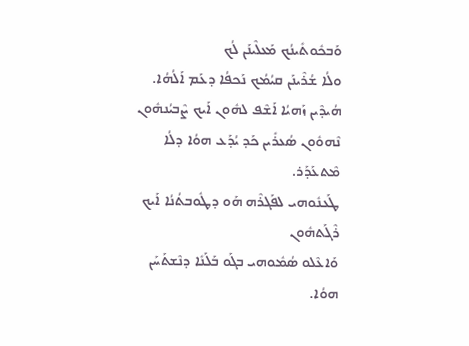ܘܰܒܟܽܘܬܺܝܢܳܟ ܡܰܥܠܶܝܢܰܢ ܠܳܟ
ܘܠܳܐ ܫܳܪܶܝܢܰܢ ܩܝܳܡܳܟ ܢܰܟܦܳܐ ܕܥܰܡ ܐܰܠܳܗܳܐ.
ܗܳܝܕܶܝܢ ܙܰܗܝܳܐ ܐܰܫܶܦ ܠܗܽܘܢ ܐܰܝܟ ܨܶܒܝܳܢܗܽܘܢ
ܢܶܗܘܽܘܢ ܣܳܥܪܺܝܢ ܟܰܕ ܝܳܕܰܥ ܗܘܳܐ ܕܠܳܐ ܡܶܬܥܰܕܰܪ.
ܛܰܥܢܽܘܗܝ ܠܦܰܓܪܶܗ ܗܰܘ ܕܛܽܘܒܬܳܢܳܐ ܐܰܝܟ ܪܶܓܰܬܗܽܘܢ
ܘܰܐܥܶܠܘ ܣܳܡܽܘܗܝ ܒܓܰܘ ܒܰܠܰܢܺܐ ܕܢܶܫܬܰܚܰܢ ܗܘܳܐ.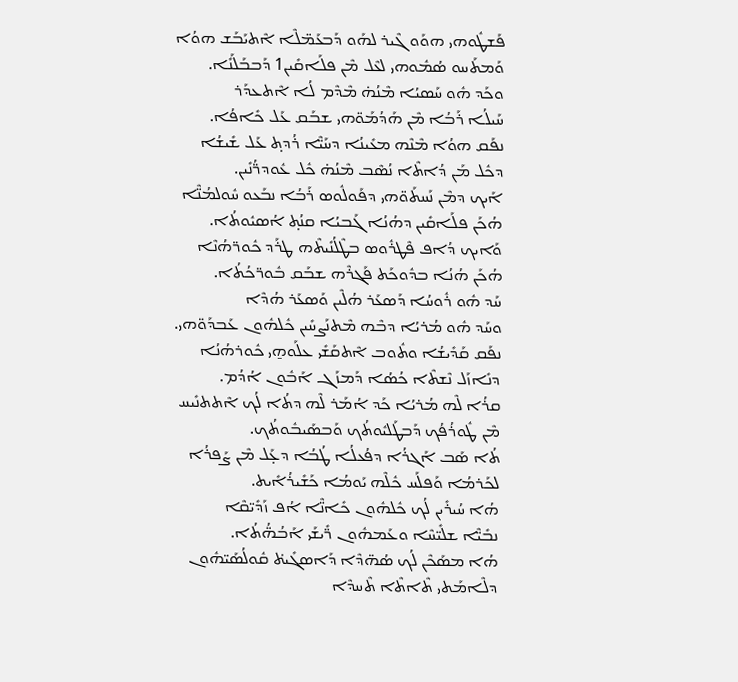ܦܰܫܛܽܘܗܝ ܗܘܰܘ ܓܶܝܪ ܠܗܰܘ ܕܰܒܥܰܡ̈ܠܶܐ ܐܶܬܝܰܒܰܫ ܗܘܳܐ
ܘܰܡܬܰܚܘ ܣܳܡܽܘܗܝ ܠܥܶܠ ܡܶܢ ܦܠܰܐܩܺܝܢ1 ܕܰܒܒܰܠܰܢܺܐ.
ܘܟܰܕ ܗܽܘ ܚܰܣܝܳܐ ܡܶܢܳܗ̇ ܡܶܕܶܡ ܠܳܐ ܐܶܬܥܕܰܪ
ܚܰܝܠܳܐ ܪܰܒܳܐ ܡܶܢ ܗܰܕܳܡܰܘ̈ܗܝ ܫܒܰܩ ܥܰܠ ܟܺܐܦܳܐ.
ܢܦܰܩ ܗܘܳܐ ܡܶܢܶܗ ܡܥܺܝܢܳܐ ܕܚܰܝ̈ܶܐ ܪܳܕܬ̥ ܥܰܠ ܫܺܝܫܳܐ
ܕܟܽܠ ܡܰܢ ܕܳܐܬܶܐ ܢܳܣܶܒ ܡܶܢܳܗ̇ ܟܽܠ ܥܽܘܕܪ̈ܳܢܺܝܢ.
ܐܰܝܟ ܕܡܶܢ ܢܰܚܬܰܘ̈ܗܝ ܕܦܰܘܠܽܘܣ ܪܰܒܳܐ ܢܒܰܥܘ ܚܽܘܠܡܳܢ̈ܶܐ
ܗܳܟܰܢ ܦܠܰܐܩܺܝܢ ܕܗܳܢܳܐ ܓܰܒܝܳܐ ܩܢܳܬ̥ ܐܳܣܝܽܘܬܳܐ.
ܘܰܐܝܟ ܕܳܐܦ ܦܶܛܪܽܘܣ ܒܛܶܠܳܢܺܝܬܶܗ ܛܪܰܕ ܟܽܘܪ̈ܗܳܢܶܐ
ܗܳܟܰܢ ܗܳܢܳܐ ܒܕܽܘܟܰܬ ܦܰܓܪܶܗ ܫܒܰܩ ܒܽܘܪ̈ܟܳܬܳܐ.
ܚܰܕ ܗܽܘ ܪܽܘܚܳܐ ܕܰܣܥܰܪ ܗܳܠܶܝܢ ܘܰܣܥܰܪ ܗܳܕܶܐ
ܘܚܰܕ ܗܽܘ ܡܳܪܝܳܐ ܕܒܶܗ ܡܶܬܢܰܨܚܺܝܢ ܟܽܠܗܽܘܢ ܥܰܒܕܰܘ̈ܗܝ.
ܢܦܰܩ ܩܰܕܺܝܫܳܐ ܘܬܽܘܒ ܐܶܬܩܰܫܺܝ ܥܠܰܘܗ̱ܝ ܟܽܘܪܗܳܢܳܐ
ܕܢܺܐܙܰܠ ܢܶܫܬܶܐ ܟܳܣܳܐ ܕܰܡܙܰܓ ܐܰܒܽܘܢ ܐܳܕܳܡ.
ܩܪܳܐ ܠܶܗ ܡܳܪܝܳܐ ܟܰܕ ܐܳܡܰܪ ܠܶܗ ܕܬܳܐ ܠܳܟ ܐܶܬܬܢܺܝܚ
ܡܶܢ ܛܽܘܪܳܦܳܟ ܕܰܒܛܰܠܝܽܘܬܳܟ ܘܰܒܣܰܝܒܽܘܬܳܟ.
ܬܳܐ ܣܰܒ ܐܰܓܪܳܐ ܕܦܳܥܠܳܐ ܛܳܒܳܐ ܕܥ̣ܰܠ ܡܶܢ ܨܰܦܪܳܐ
ܠܟܰܪܡܳܐ ܘܰܦܠܰܚ ܟܽܠܶܗ ܝܰܘܡܳܐ ܟܰܫܺܝܪܳܐܺܝܬ.
ܗܳܐ ܚܳܝܪܺܝܢ ܠܳܟ ܟܽܠܗܽܘܢ ܟܺܐܢ̈ܶܐ ܐܳܦ ܙܰܕܺܝ̈ܩܶܐ
ܢܒܺܝ̈ܶܐ ܫܠܺܝ̈ܚܶܐ ܘܥܰܡܗܽܘܢ ܪ̈ܺܝܫܰܝ ܐܰܒܳܗ̈ܳܬܳܐ.
ܗܳܐ ܡܣܰܟܶܢ ܠܳܟ ܣܳܗ̈ܕܶܐ ܕܰܐܣܓܺܝܬ̊ ܩܽܘܠܳܣܰܝ̈ܗܽܘܢ
ܕܠܶܐܡܰܬܝ ܬܶܐܬܶܐ ܬܶܚܕܶܐ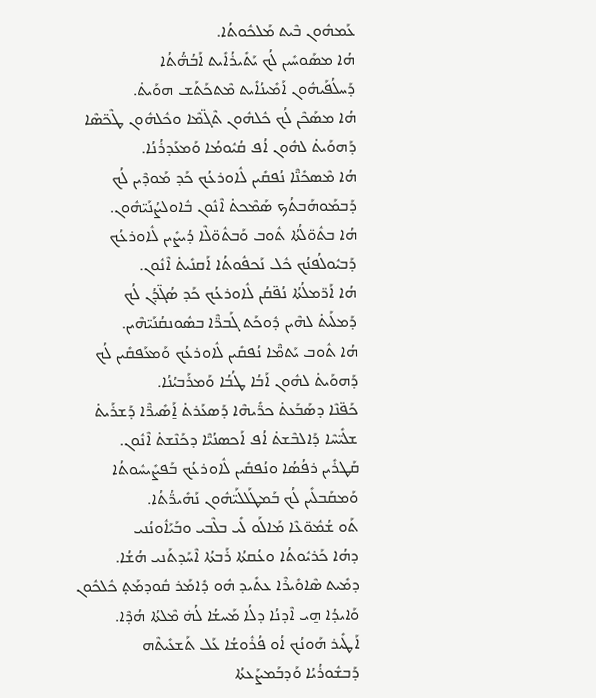ܥܰܡܗܽܘܢ ܒܶܝܬ ܡܰܠܟܽܘܬܳܐ.
ܗܳܐ ܡܣܰܘܚܺܝܢ ܠܳܟ ܝܰܬܺܝܪܳܐܺܝܬ ܐܰܒܳܗ̈ܳܬܳܐ
ܕܰܚܠܳܦܰܝܗܽܘܢ ܐܰܡܺܝܢܳܐܺܝܬ ܡܶܬܟܰܬܰܫ ܗܘܰܝܬ̊.
ܗܳܐ ܡܣܰܟܶܢ ܠܳܟ ܟܽܠܗܽܘܢ ܬܶܓ̈ܡܶܐ ܘܟܽܠܗܽܘܢ ܛܶܟ̈ܣܶܐ
ܕܰܗܘܰܝܬ̊ ܠܗܽܘܢ ܐܳܦ ܩܳܝܽܘܡܳܐ ܘܰܡܥܰܕܪܳܢܳܐ.
ܗܳܐ ܡܶܣܟܺܢ̈ܶܐ ܢܳܦܩܺܝܢ ܠܽܐܘܪܥܳܟ ܟܰܕ ܡܰܘܕܶܝܢ ܠܳܟ
ܕܰܒܡܰܘܗܰܒܬܳܟ ܣܰܡܶܟܬ̊ ܐܶܢܽܘܢ ܒܽܐܘܠܨܳܢܰܝ̈ܗܽܘܢ.
ܗܳܐ ܒܬܽܘ̈ܠܳܬܳܐ ܬܽܘܒ ܘܰܒܬܽܘ̈ܠܶܐ ܕܳܝܨܺܝܢ ܠܽܐܘܪܥܳܟ
ܕܰܒܝܽܘܠܳܦܢܳܟ ܟܽܠ ܢܰܟܦܽܘܬܳܐ ܐܰܩܢܺܝܬ̊ ܐܶܢܽܘܢ.
ܗܳܐ ܐܰܪ̈ܡܠܳܬܳܐ ܢܳܦ̈ܩܳܢ ܠܽܐܘܪܥܳܟ ܟܰܕ ܣܳܓ̈ܕܳܢ ܠܳܟ
ܕܰܡܠܰܝܬ̊ ܠܗܶܝܢ ܕܽܘܟܰܬ ܓܰܒܪ̈ܶܐ ܒܣܽܘܢܩܳܢܰܝ̈ܗܶܝܢ.
ܗܳܐ ܬܽܘܒ ܝܰܬܡ̈ܶܐ ܢܳܦܩܺܝܢ ܠܽܐܘܪܥܳܟ ܘܰܡܥܰܦܩܺܝܢ ܠܳܟ
ܕܰܗܘܰܝܬ̊ ܠܗܽܘܢ ܐܰܒܳܐ ܛܳܒܳܐ ܘܰܡܪܰܒܝܳܢܳܐ.
ܟܰܦ̈ܢܶܐ ܕܣܰܒܰܥܬ̊ ܟܪ̈ܺܝܗܶܐ ܕܰܣܥܰܪܬ̊ ܐ̱ܰܣܺܝܪ̈ܶܐ ܕܰܫܪܰܝܬ̊
ܫܠܺܝ̈ܚܶܐ ܕܰܐܠܒܶܫܬ̊ ܐܳܦ ܐܰܟܣܢܳܝ̈ܶܐ ܕܟܰܢܶܫܬ̊ ܐܶܢܽܘܢ.
ܩܰܛܪܺܝܢ ܪܦܳܣܳܐ ܘܢܳܦܩܺܝܢ ܠܽܐܘܪܥܳܟ ܒܰܦܨܺܝܚܽܘܬܳܐ
ܘܰܡܩܰܒܠܺܝܢ ܠܳܟ ܒܰܡܛܰܠܠܰܝ̈ܗܽܘܢ ܢܰܗܺܝܪ̈ܳܬܳܐ.
ܬܰܘ ܫܳܡܽܘ̈ܥܶܐ ܡܰܐܠܰܘ ܠܺܝ ܒܠܶܒܝ ܘܒܰܝܰܐܽܘܢܳܢܝ
ܕܗܳܐ ܟܰܪܝܽܘܬܳܐ ܘܥܳܩܬܳܐ ܪܰܒܬܳܐ ܐܶܚܰܕܬܰܢܝ ܗܳܫܳܐ.
ܕܡܺܝܬ ܣܶܐܘܺܝܪܶܐ ܥܬܺܝܕ ܗܽܘ ܕܺܐܡܰܪ ܩܽܘܕܡܰܬ̥ ܟܽܠܟܽܘܢ
ܘܰܐܝܕܳܐ ܗ̱ܝ ܐܶܕܢܳܐ ܕܠܳܐ ܡܰܚܫܳܐ ܠܳܗ̇ ܡܶܠܬܳܐ ܗܳܕܶܐ.
ܐܰܛܺܝܪ ܗܰܘܢܳܟ ܐܳܘ ܦܳܪܽܘܫܳܐ ܥܰܠ ܬܰܫܥܺܝܬܶܗ
ܕܰܒܫܽܘܪܳܝܳܐ ܘܰܕܒܰܡܨܰܥܬܳܐ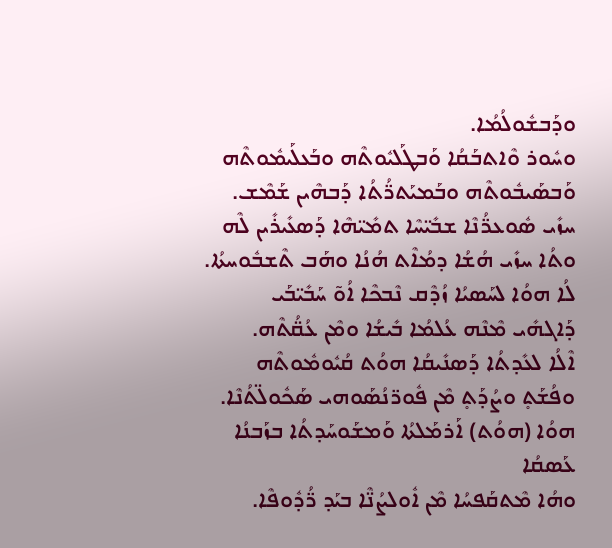ܘܕܰܒܫܽܘܠܳܡܳܐ.
ܘܚܽܘܪ ܘܶܐܬܒܰܩܳܐ ܘܰܒܛܰܠܝܽܘܬܶܗ ܘܒܰܥܠܰܝܡܽܘܬܶܗ
ܘܰܒܣܰܝܒܽܘܬܶܗ ܘܒܰܡܝܰܬܪ̈ܳܬܳܐ ܕܰܒܗܶܝܢ ܫܰܡܶܫ.
ܚܙܺܝ ܣܽܘܥܪ̈ܳܢܶܐ ܫܒܺܝ̈ܚܶܐ ܬܡܺܝ̈ܗܶܐ ܕܰܣܥܺܝܪܺܝܢ ܠܶܗ
ܘܬܳܐ ܚܙܺܝ ܗܳܫܳܐ ܕܡܳܐܶܬ ܗܳܢܳܐ ܘܗܰܒ ܬܶܫܒܽܘܚܬܳܐ.
ܠܳܐ ܗܘܳܐ ܠܚܰܣܝܳܐ ܙܳܕܶܩ ܢܶܒܟܶܐ ܐܳܘ̃ ܚܰܒܺܝ̈ܒܰܝ
ܕܰܐܓܗܺܝ ܡܶܢܶܗ ܥܳܠܡܳܐ ܒܺܝܫܳܐ ܘܡܶܢ ܥܳܩ̈ܳܬܶܗ.
ܐܶܠܳܐ ܠܥܺܕܬܳܐ ܕܰܣܢܺܝܩܳܐ ܗܘܳܬ ܩܳܝܽܘܡܽܘܬܶܗ
ܘܦܳܫܰܬ̥ ܘܨܳܕܰܬ̥ ܡܶܢ ܦܽܘܪ̈ܢܳܣܰܘܗܝ ܣܰܟܽܘܠ̈ܬܳܢܶܐ.
ܗܘܳܐ (ܗܘܳܬ) ܐܰܪܡܰܠܬܳܐ ܘܰܡܫܰܘܚܰܕܬܳܐ ܒܙܰܒܢܳܐ ܥܰܣܩܳܐ
ܘܗܳܐ ܡܶܬܩܰܦܚܳܐ ܡܶܢ ܐܽܘܠܨܳܢ̈ܶܐ ܒܝܰܕ ܪ̈ܳܕܽܘܦܶܐ.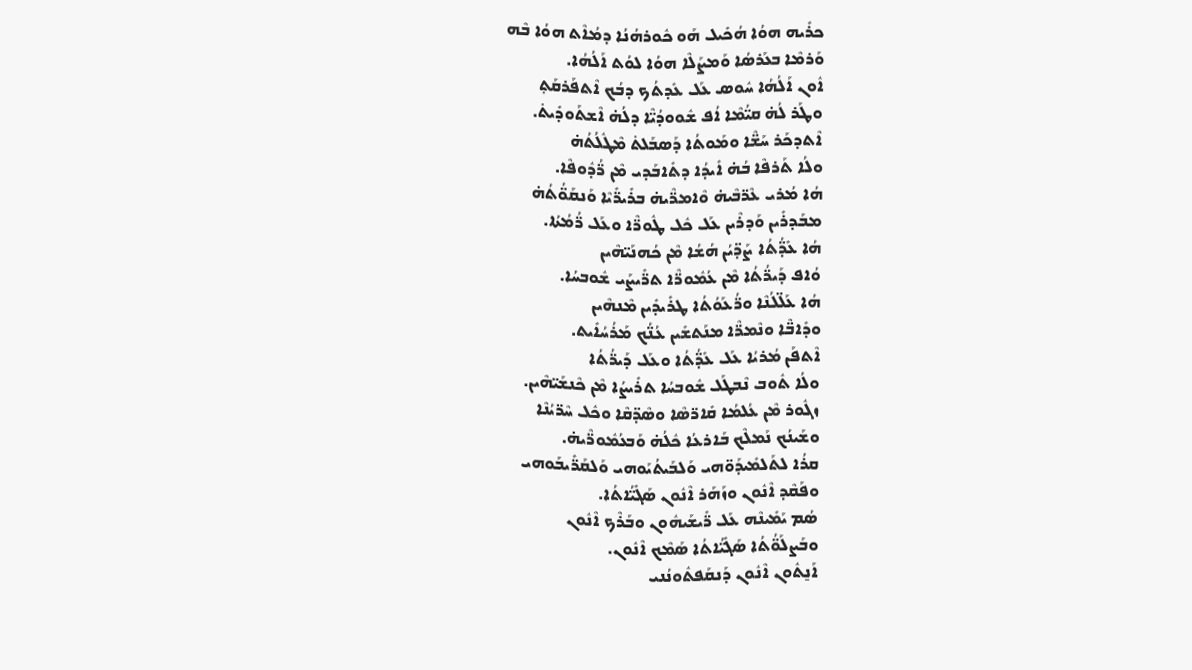ܟܪܺܝܗ ܗܘܳܐ ܗܳܟܺܝܠ ܗܰܘ ܟܽܘܪܗܳܢܳܐ ܕܡܳܐܶܬ ܗܘܳܐ ܒܶܗ
ܘܰܪܡܶܐ ܒܥܰܪܣܳܐ ܘܰܡܨܰܠܶܐ ܗܘܳܐ ܠܘܳܬ ܐܰܠܳܗܳܐ.
ܐܽܘܢ ܐܰܠܳܗܳܐ ܚܽܘܣ ܥܰܠ ܥܺܕܬܳܟ ܕܒܳܟ ܐܶܬܦܰܪܩܰܬ̥
ܘܛܰܪ ܠܳܗ̇ ܩܝ̈ܳܡܶܐ ܐܳܦ ܫܽܘܘܕܳܝ̈ܶܐ ܕܠܳܗ̇ ܐܶܫܬܰܘܕܺܝܬ̊.
ܐܶܬܕܟܰܪ ܚܰܫ̈ܶܐ ܘܡܰܘܬܳܐ ܕܰܣܒܰܠܬ̊ ܡܶܛܽܠܳܬܳܗ̇
ܘܠܳܐ ܬܰܪܦܶܐ ܒܳܗ̇ ܐܺܝܕܳܐ ܕܬܺܐܒܰܕܝ ܡܶܢ ܪ̈ܳܕܽܘܦܶܐ.
ܗܳܐ ܡܳܪܝ ܥܶܪ̈ܒܶܝܗ̇ ܘܶܐܡܪ̈ܶܝܗ̇ ܒܪܺܝܪ̈ܺܝܶܐ ܘܰܢܩܰܘ̈ܳܬܳܗ̇
ܡܒܰܕܪܺܝܢ ܘܰܕܪܶܝܢ ܥܰܠ ܟܽܠ ܛܽܘܪ̈ܶܐ ܘܥܰܠ ܪ̈ܳܡܳܬܳܐ.
ܗܳܐ ܥܺܕ̈ܳܬܳܐ ܨܰܕ̈ܝܳܢ ܗܳܫܳܐ ܡܶܢ ܟܳܗܢܰܝ̈ܗܶܝܢ
ܘܳܐܦ ܕܰܝܪ̈ܳܬܳܐ ܡܶܢ ܥܳܡܽܘܪ̈ܶܐ ܬܪ̈ܺܝܨܰܝ ܫܽܘܒܚܳܐ.
ܗܳܐ ܥܰܠ̈ܠܳܢܶܐ ܘܪ̈ܳܥܰܘܳܬܳܐ ܛܪܺܝܕܺܝܢ ܡܶܢܗܶܝܢ
ܘܕܺܐܒ̈ܶܐ ܘܢܶܡܪ̈ܶܐ ܡܢܰܬܫܺܝܢ ܥܳܢ̈ܳܟ ܡܰܪܳܚܳܐܺܝܬ.
ܐܶܬܦܰܢ ܡܳܪܝܳܐ ܥܰܠ ܥܺܕ̈ܳܬܳܐ ܘܥܰܠ ܕܰܝܪ̈ܳܬܳܐ
ܘܠܳܐ ܬܽܘܒ ܢܶܒܛܰܠ ܫܽܘܒܚܳܐ ܬܪܺܝܨܳܐ ܡܶܢ ܟܶܢܫܰܝ̈ܗܶܝܢ.
ܙܓܽܘܪ ܡܶܢ ܥܳܠܡܳܐ ܩܺܐܪ̈ܣܶܐ ܘܣܶܕ̈ܩܶܐ ܘܟܽܠ ܚܶܪ̈ܝܳܢܶܐ
ܘܫܰܝܢܳܟ ܢܰܡܠܶܟ ܒܰܐܪܥܳܐ ܟܽܠܳܗ̇ ܘܰܒܥܳܡܽܘܪ̈ܶܝܗ̇.
ܩܪܳܐ ܠܬܰܠܡܺܝܕܰܘ̈ܗܝ ܘܰܠܒܰܝܬܳܝܰܘܗܝ ܘܰܠܩܰܪ̈ܺܝܒܰܘܗܝ
ܘܦܰܩܶܕ ܐܶܢܽܘܢ ܘܙܰܗܰܪ ܐܶܢܽܘܢ ܣܰܓܺܝ̈ܳܐܬܳܐ.
ܣܳܡ ܝܰܡܺܝܢܶܗ ܥܰܠ ܪ̈ܺܝܫܰܝܗܽܘܢ ܘܒܰܪܶܟ ܐܶܢܽܘܢ
ܘܒܰܨܠܰܘ̈ܳܬܳܐ ܣܰܓܺܝ̈ܳܐܬܳܐ ܣܰܡܶܟ ܐܶܢܽܘܢ.
ܐܰܢ̱ܬܽܘܢ ܐܶܢܽܘܢ ܕܰܢܩܰܦܬܽܘܢܳܢܝ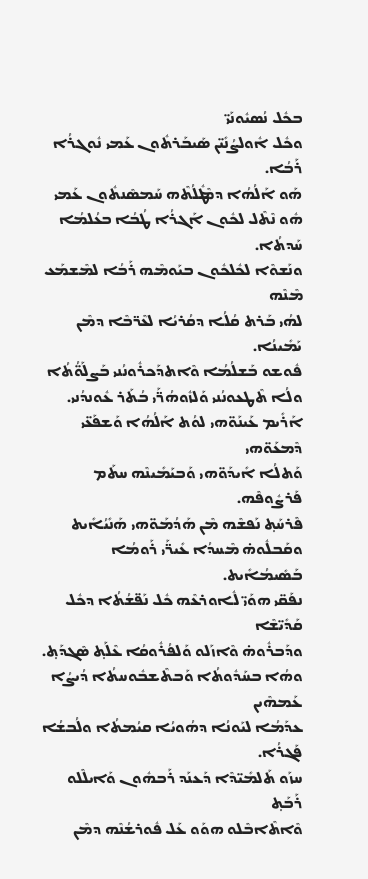ܒܟܽܠ ܢܳܣܝܽܘܢܰܝ̈
ܘܟܽܠ ܐܽܘܠܨܳܢܺܝ̈ܢ ܣܰܝܒܰܪܬܽܘܢ ܥܰܡܝ ܢܽܘܓܪܳܐ ܪܰܒܳܐ.
ܗܰܘ ܐܰܠܳܗܳܐ ܕܡܶܛܽܠܳܬܶܗ ܚܰܡܣܶܢܬܽܘܢ ܥܰܡܝ
ܗܽܘ ܢܶܬܶܠ ܠܟܽܘܢ ܐܰܓܪܳܐ ܛܳܒܳܐ ܒܥܳܠܡܳܐ ܚܰܕܬܳܐ.
ܘܢܰܫܘܶܐ ܠܟܽܠܟܽܘܢ ܒܝܰܘܡܶܗ ܪܰܒܳܐ ܠܡܶܫܡܰܥ ܡܶܢܶܗ
ܠܗܳܝ ܒܰܪܬ ܩܳܠܳܐ ܕܩܳܪܝܳܐ ܠܥܶܪ̈ܒܶܐ ܕܡܶܢ ܝܰܡܺܝܢܳܐ.
ܦܽܘܫܘ ܒܰܫܠܳܡܳܐ ܘܶܐܬܕܰܟܪܽܘܢܳܢܝ ܒܰܨܠܰܘ̈ܳܬܳܐ
ܘܠܳܐ ܬܶܛܥܘܢܳܢܝ ܘܰܠܙܽܘܗܳܪ̈ܰܝ ܒܳܬܰܪ ܥܽܘܢܕܳܢܝ.
ܐܰܪܺܝܡ ܥܰܝܢܰܘ̈ܗܝ ܠܘܳܬ ܐܰܠܳܗܳܐ ܘܰܫܦܰܥ̈ܝ ܕܶܡܥܰܘ̈ܗܝ
ܘܰܬܠܳܐ ܐܺܝܕܰܘ̈ܗܝ ܘܰܒܝܰܡܺܝܢܶܗ ܚܬܰܡ ܦܰܪܨܽܘܦܶܗ.
ܦܶܪܚܰܬ̥ ܢܰܦܫܶܗ ܡܶܢ ܗܰܕܳܡܰܘ̈ܗܝ ܗܰܢܺܝܳܐܺܝܬ
ܘܩܰܒܠܽܘܗ̇ ܡܶܚܕܳܐ ܥܺܝܪ̈ܰܝ ܪܰܘܡܳܐ ܒܰܣܺܝܡܳܐܺܝܬ.
ܢܦܰܩ̈ܝ ܗܘܰܝ̈ ܠܽܐܘܪܥܶܗ ܟܽܠ ܢܰܦ̈ܫܳܬܳܐ ܕܟܽܠ ܩܰܕܺܝ̈ܫܶܐ
ܘܕܰܒܪܽܘܗ̇ ܘܶܐܙܰܠܘ ܘܰܠܦܳܪܽܘܩܳܐ ܥܶܠܰܬ̥ ܣܶܓܕܰܬ̥.
ܘܗܳܐ ܒܚܰܕܽܘܬܳܐ ܘܰܒܬܶܫܒܽܘܚܬܳܐ ܕܳܝܨܳܐ ܥܰܡܗܶܝܢ
ܥܕܰܡܳܐ ܠܝܰܘܢܳܐ ܕܗܳܘܝܳܐ ܩܝܳܡܬܳܐ ܘܠܳܒܫܳܐ ܦܰܓܪܳܐ.
ܚܙܰܘ ܬܰܠܡܺܝ̈ܕܶܐ ܕܰܥܢܰܕ ܪܰܒܗܽܘܢ ܘܰܐܝܠܶܠܘ ܪܰܒܰܬ̥
ܘܶܐܬܶܐܒܶܠܘ ܗܘܰܘ ܥܰܠ ܦܽܘܪܫܳܢܶܗ ܕܡܶܢ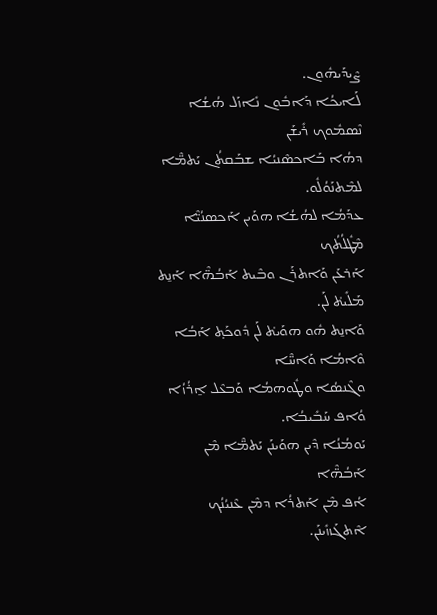ܨܶܝܕܰܝܗܽܘܢ.
ܠܰܐܝܟܳܐ ܕܰܐܒܽܘܢ ܢܺܐܙܰܠ ܗܳܫܳܐ ܢܶܣܡܽܘܟ ܪܺܝܫܰܢ
ܕܗܳܐ ܒܰܐܟܣܶܢܝܳܐ ܫܒܰܩܬܳܢ ܝܰܬܡ̈ܶܐ ܠܡܶܬܢܰܘܳܠܽܘ.
ܥܕܰܡܳܐ ܠܗܳܫܳܐ ܗܘܰܝܢ ܐܰܟܣܢܳܝ̈ܶܐ ܡܶܛܽܠܳܬܳܟ
ܐܰܪܥܰܢ ܘܰܐܬܪܰܢ ܘܒܶܝܬ ܐܰܒܳܗ̈ܶܐ ܐܰܢ̱ܬ ܡܰܠܺܝܬ̊ ܠܰܢ.
ܘܰܐܢ̱ܬ ܗܽܘ ܗܘܰܝܬ̊ ܠܰܢ ܕܽܘܟܰܬ̥ ܐܰܒܳܐ ܘܶܐܡܳܐ ܘܰܐܚ̈ܶܐ
ܘܓܶܢܣܳܐ ܘܛܽܘܗܡܳܐ ܘܰܒܥܶܠ ܐ̱ܪܳܙܳܐ ܘܳܐܦ ܚܰܒܺܝܒܳܐ.
ܝܰܘܡܳܢܳܐ ܕܶܝܢ ܗܘܰܝܢܰܢ ܝܰܬܡ̈ܶܐ ܡܶܢ ܐܰܒܳܗ̈ܶܐ
ܐܳܦ ܡܶܢ ܐܰܬܪܳܐ ܕܡܶܢ ܥܶܢܝܳܢܳܟ ܐܶܬܓܰܙܙܺܝܢܰܢ.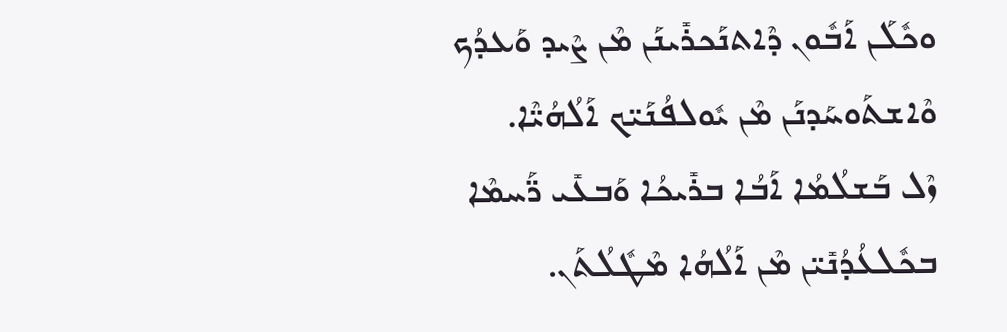ܘܟܽܠܰܢ ܐܰܒܽܘܢ ܕܶܐܬܢܰܟܪܺܝܢܰܢ ܡܶܢ ܨܶܝܕ ܘܰܥܕܳܟ
ܘܶܐܫܬܰܘܚܰܕܢܰܢ ܡܶܢ ܝܽܘܠܦܳܢܰܝ̈ܟ ܐܰܠܳܗܳܝ̈ܶܐ.
ܙܶܠ ܒܰܫܠܳܡܳܐ ܐܰܒܳܐ ܒܪܺܝܟܳܐ ܘܰܒܥܺܝ ܪ̈ܰܚܡܶܐ
ܒܟܽܠܥܳܕܳܢܺܝ̈ܢ ܡܶܢ ܐܰܠܳܗܳܐ ܡܶܛܽܠܳܬܰܢ.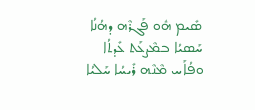ܣܺܝܡ ܗܽܘ ܦܰܓܪܶܗ ܕܗܳܢܳܐ ܚܰܣܝܳܐ ܒܡܶܨܥܰܬ ܥܺܕܬܳܐ
ܘܦܳܐܰܚ ܡܶܢܶܗ ܪܺܝܚܳܐ ܚܰܠܝܳܐ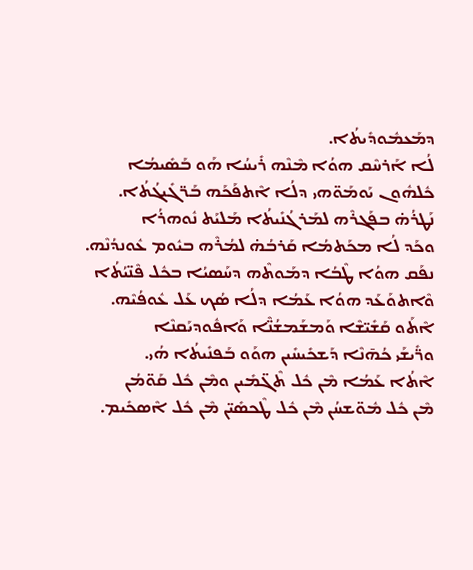ܕܡܰܥܡܽܘܕܺܝܬܳܐ.
ܠܳܐ ܐܰܪܚܶܩ ܗܘܳܐ ܡܶܢܶܗ ܪܺܝܚܳܐ ܗܰܘ ܒܰܣܺܝܡܳܐ
ܟܽܠܗܽܘܢ ܝܰܘܡܰܘ̈ܗܝ ܕܠܳܐ ܐܶܬܦܰܟܰܗ ܒܰܪ̈ܓܺܝܓܳܬܳܐ.
ܢܰܛܪܳܗ̇ ܒܦܰܓܪܶܗ ܠܡܰܪܓܳܢܺܝܬܳܐ ܡܰܠܝܰܬ ܢܽܘܗܪܳܐ
ܘܟܰܕ ܠܳܐ ܡܟܰܬܡܳܐ ܩܰܪܒܳܗ̇ ܠܡܳܪܶܗ ܒܝܽܘܡ ܥܽܘܢܕܳܢܶܗ.
ܢܦܰܩ ܗܘܳܐ ܛܶܒܳܐ ܕܡܰܘܬܶܗ ܕܚܰܣܝܳܐ ܒܟܽܠ ܦܶܢ̈ܝܳܬܳܐ
ܘܶܐܬܘܰܥܰܕ ܗܘܳܐ ܥܰܡܳܐ ܕܠܳܐ ܣܳܟ ܥܰܠ ܥܽܘܦܳܝܶܗ.
ܐܶܬܰܘ ܩܰܫܺܝ̈ܫܶܐ ܘܰܡܫܰܡܫܳܢ̈ܶܐ ܘܰܐܦܽܘܕܝܰܩܢܶܐ
ܘܪ̈ܺܝܫܰܝ ܟܳܗ̄ܢܶܐ ܕܰܫܟܺܝܚܺܝܢ ܗܘܰܘ ܒܰܦܢܺܝܬܳܐ ܗܳܝ.
ܐܶܬܳܐ ܥܰܡܳܐ ܡܶܢ ܟܽܠ ܬܶܓ̈ܡܺܝܢ ܘܡܶܢ ܟܽܠ ܩܰܘ̈ܡܳܢ
ܡܶܢ ܟܽܠ ܡܽܘ̈ܫܚܳܢ ܡܶܢ ܟܽܠ ܛܶܟܣܺܝ̈ܢ ܡܶܢ ܟܽܠ ܐܶܣܟܺܝܡ.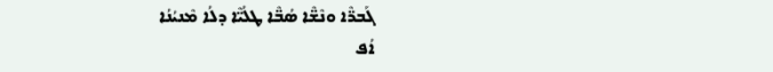ܓܰܒܪ̈ܶܐ ܘܢܶܫ̈ܶܐ ܣܳܒ̈ܶܐ ܛܠܳܝ̈ܶܐ ܕܠܳܐ ܡܶܢܝܳܢܳܐ
ܐܳܦ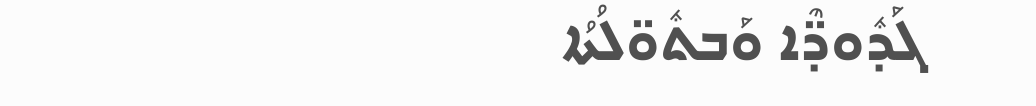ܓܰܕܽܘܕ̈ܶܐ ܘܰܒܬܽܘ̈ܠܳܬܳܐ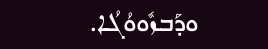ܘܕܰܒܙܽܘܘܳܓܳܐ.